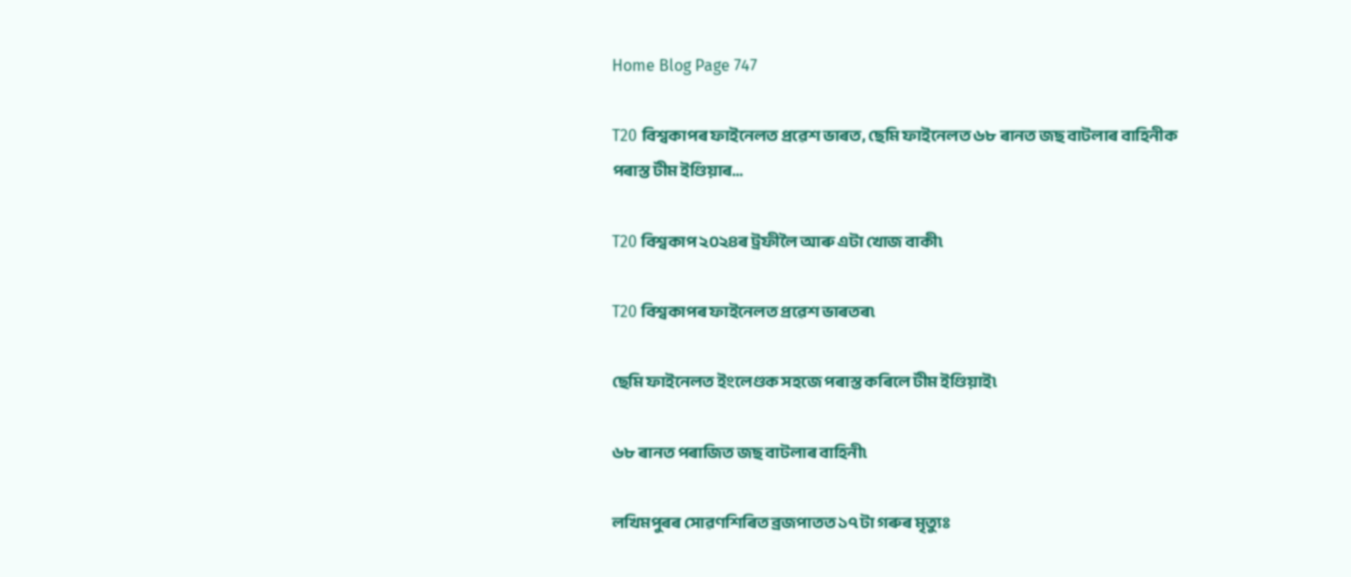Home Blog Page 747

T20 বিশ্বকাপৰ ফাইনেলত প্ৰৱেশ ভাৰত, ছেমি ফাইনেলত ৬৮ ৰানত জছ বাটলাৰ বাহিনীক পৰাস্ত টীম ইণ্ডিয়াৰ…

T20 বিশ্বকাপ ২০২৪ৰ ট্রফীলৈ আৰু এটা খোজ বাকী৷

T20 বিশ্বকাপৰ ফাইনেলত প্ৰৱেশ ভাৰতৰ৷

ছেমি ফাইনেলত ইংলেণ্ডক সহজে পৰাস্ত কৰিলে টীম ইণ্ডিয়াই৷

৬৮ ৰানত পৰাজিত জছ বাটলাৰ বাহিনী৷

লখিমপুৰৰ সোৱণশিৰিত ব্ৰজপাতত ১৭ টা গৰুৰ মৃত্যুঃ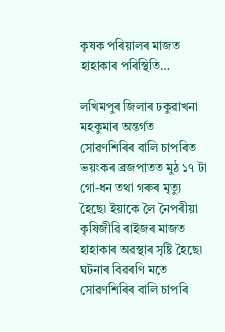কৃষক পৰিয়ালৰ মাজত হাহাকাৰ পৰিস্থিতি…

লখিমপুৰ জিলাৰ ঢকুৱাখনা মহকুমাৰ অন্তৰ্গত  সোৱণশিৰিৰ বালি চাপৰিত ভয়ংকৰ ব্ৰজপাতত মুঠ ১৭ টা গো-ধন তথা গৰুৰ মৃত্যু হৈছে৷ ইয়াকে লৈ নৈপৰীয়া কৃষিজীৱি ৰাইজৰ মাজত হাহাকাৰ অৱস্থাৰ সৃষ্টি হৈছে৷ ঘটনাৰ বিৱৰণি মতে সোৱণশিৰিৰ বালি চাপৰি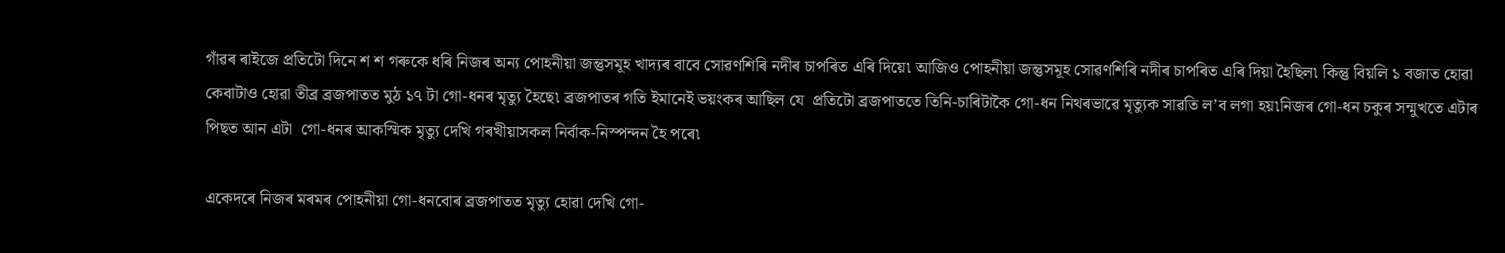গাঁৱৰ ৰাইজে প্ৰতিটো দিনে শ শ গৰুকে ধৰি নিজৰ অন্য পোহনীয়া জন্তুসমূহ খাদ্যৰ বাবে সোৱণশিৰি নদীৰ চাপৰিত এৰি দিয়ে৷ আজিও পোহনীয়া জন্তুসমূহ সোৱণশিৰি নদীৰ চাপৰিত এৰি দিয়া হৈছিল৷ কিন্তু বিয়লি ১ বজাত হোৱা কেবাটাও হোৱা তীব্ৰ ব্ৰজপাতত মুঠ ১৭ টা গো-ধনৰ মৃত্যু হৈছে৷ ব্ৰজপাতৰ গতি ইমানেই ভয়ংকৰ আছিল যে  প্ৰতিটো ব্ৰজপাততে তিনি-চাৰিটাকৈ গো-ধন নিথৰভাৱে মৃত্যুক সাৱতি ল’ব লগা হয়৷নিজৰ গো-ধন চকুৰ সন্মুখতে এটাৰ পিছত আন এটা  গো-ধনৰ আকস্মিক মৃত্যু দেখি গৰখীয়াসকল নিৰ্বাক-নিস্পন্দন হৈ পৰে৷

একেদৰে নিজৰ মৰমৰ পোহনীয়া গো-ধনবোৰ ব্ৰজপাতত মৃত্যু হোৱা দেখি গো-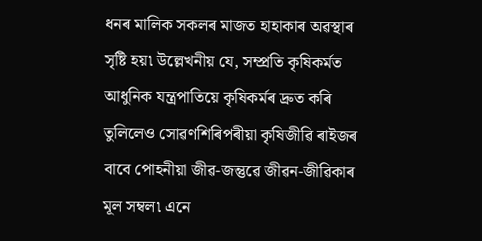ধনৰ মালিক সকলৰ মাজত হাহাকাৰ অৱস্থাৰ সৃষ্টি হয়৷ উল্লেখনীয় যে, সম্প্ৰতি কৃষিকৰ্মত আধুনিক যন্ত্ৰপাতিয়ে কৃষিকৰ্মৰ দ্ৰুত কৰি তুলিলেও সোৱণশিৰিপৰীয়া কৃষিজীৱি ৰাইজৰ বাবে পোহনীয়া জীৱ-জন্তুৱে জীৱন-জীৱিকাৰ মূল সম্বল৷ এনে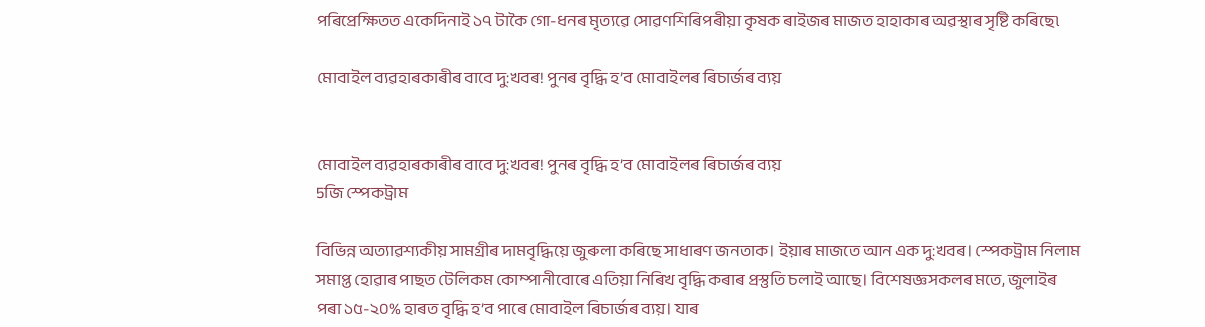পৰিপ্ৰেক্ষিতত একেদিনাই ১৭ টাকৈ গো-ধনৰ মৃত্যৱে সোৱণশিৰিপৰীয়া কৃষক ৰাইজৰ মাজত হাহাকাৰ অৱস্থাৰ সৃষ্টি কৰিছে৷

মোবাইল ব্যৱহাৰকাৰীৰ বাবে দু:খবৰ! পুনৰ বৃদ্ধি হ’ব মোবাইলৰ ৰিচাৰ্জৰ ব্যয়


মোবাইল ব্যৱহাৰকাৰীৰ বাবে দু:খবৰ! পুনৰ বৃদ্ধি হ’ব মোবাইলৰ ৰিচাৰ্জৰ ব্যয়
5জি স্পেকট্ৰাম

বিভিন্ন অত্যাৱশ্যকীয় সামগ্ৰীৰ দামবৃদ্ধিয়ে জুৰুলা কৰিছে সাধাৰণ জনতাক। ইয়াৰ মাজতে আন এক দু:খবৰ। স্পেকট্ৰাম নিলাম সমাপ্ত হোৱাৰ পাছত টেলিকম কোম্পানীবোৰে এতিয়া নিৰিখ বৃদ্ধি কৰাৰ প্ৰস্তুতি চলাই আছে। বিশেষজ্ঞসকলৰ মতে, জুলাইৰ পৰা ১৫-২০% হাৰত বৃদ্ধি হ’ব পাৰে মোবাইল ৰিচাৰ্জৰ ব্যয়। যাৰ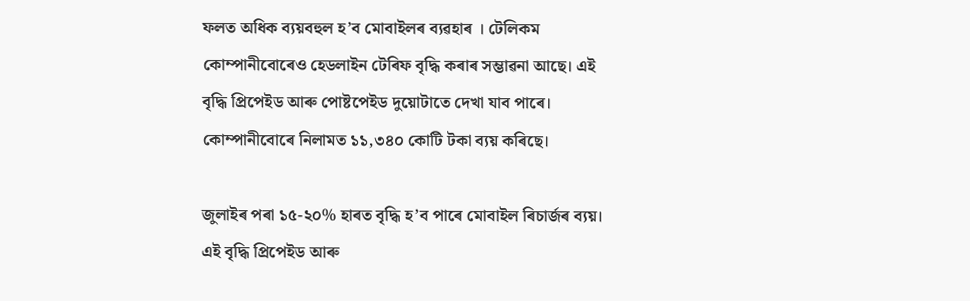ফলত অধিক ব্যয়বহুল হ’ব মোবাইলৰ ব্যৱহাৰ । টেলিকম কোম্পানীবোৰেও হেডলাইন টেৰিফ বৃদ্ধি কৰাৰ সম্ভাৱনা আছে। এই বৃদ্ধি প্ৰিপেইড আৰু পোষ্টপেইড দুয়োটাতে দেখা যাব পাৰে। কোম্পানীবোৰে নিলামত ১১,৩৪০ কোটি টকা ব্যয় কৰিছে।

জুলাইৰ পৰা ১৫-২০% হাৰত বৃদ্ধি হ’ব পাৰে মোবাইল ৰিচাৰ্জৰ ব্যয়। এই বৃদ্ধি প্ৰিপেইড আৰু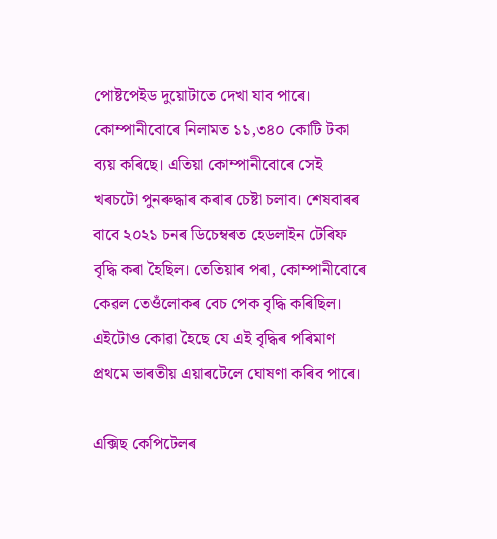পোষ্টপেইড দুয়োটাতে দেখা যাব পাৰে। কোম্পানীবোৰে নিলামত ১১,৩৪০ কোটি টকা ব্যয় কৰিছে। এতিয়া কোম্পানীবোৰে সেই খৰচটো পুনৰুদ্ধাৰ কৰাৰ চেষ্টা চলাব। শেষবাৰৰ বাবে ২০২১ চনৰ ডিচেম্বৰত হেডলাইন টেৰিফ বৃদ্ধি কৰা হৈছিল। তেতিয়াৰ পৰা, কোম্পানীবোৰে কেৱল তেওঁলোকৰ বেচ পেক বৃদ্ধি কৰিছিল। এইটোও কোৱা হৈছে যে এই বৃদ্ধিৰ পৰিমাণ প্ৰথমে ভাৰতীয় এয়াৰটেলে ঘোষণা কৰিব পাৰে।

এক্সিছ কেপিটেলৰ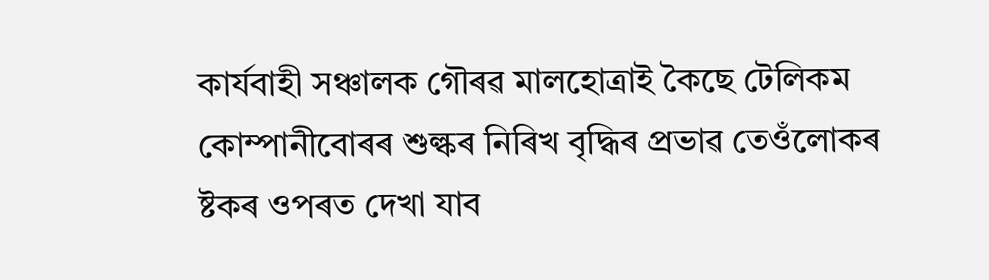কাৰ্যবাহী সঞ্চালক গৌৰৱ মালহোত্ৰাই কৈছে টেলিকম কোম্পানীবোৰৰ শুল্কৰ নিৰিখ বৃদ্ধিৰ প্ৰভাৱ তেওঁলোকৰ ষ্টকৰ ওপৰত দেখা যাব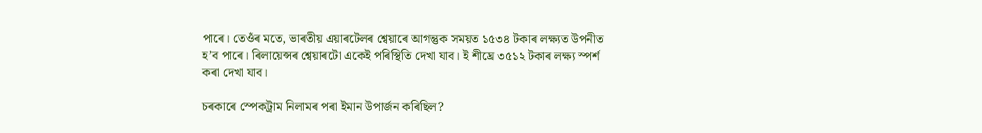পাৰে। তেওঁৰ মতে, ভাৰতীয় এয়াৰটেলৰ শ্বেয়াৰে আগন্তুক সময়ত ১৫৩৪ টকাৰ লক্ষ্যত উপনীত হ’ব পাৰে। ৰিলায়েন্সৰ শ্বেয়াৰটো একেই পৰিস্থিতি দেখা যাব। ই শীঘ্ৰে ৩৫১২ টকাৰ লক্ষ্য স্পৰ্শ কৰা দেখা যাব।

চৰকাৰে স্পেকট্ৰাম নিলামৰ পৰা ইমান উপাৰ্জন কৰিছিল?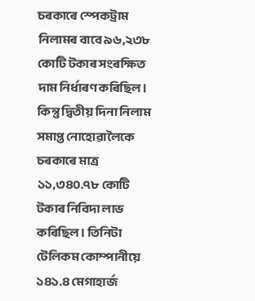চৰকাৰে স্পেকট্ৰাম নিলামৰ বাবে ৯৬,২৩৮ কোটি টকাৰ সংৰক্ষিত দাম নিৰ্ধাৰণ কৰিছিল। কিন্তু দ্বিতীয় দিনা নিলাম সমাপ্ত নোহোৱালৈকে চৰকাৰে মাত্ৰ ১১,৩৪০.৭৮ কোটি টকাৰ নিবিদা লাভ কৰিছিল। তিনিটা টেলিকম কোম্পানীয়ে ১৪১.৪ মেগাহাৰ্জ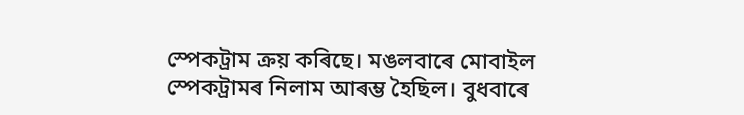স্পেকট্ৰাম ক্ৰয় কৰিছে। মঙলবাৰে মোবাইল স্পেকট্ৰামৰ নিলাম আৰম্ভ হৈছিল। বুধবাৰে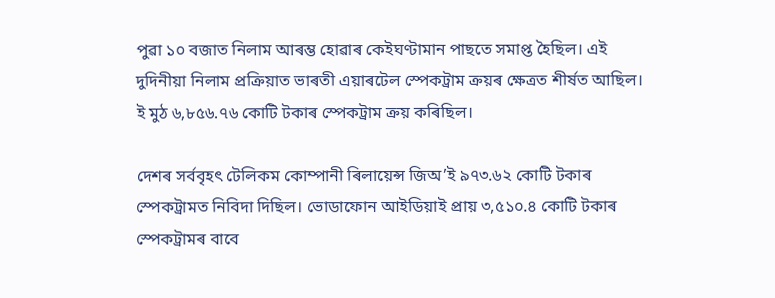পুৱা ১০ বজাত নিলাম আৰম্ভ হোৱাৰ কেইঘণ্টামান পাছতে সমাপ্ত হৈছিল। এই দুদিনীয়া নিলাম প্ৰক্ৰিয়াত ভাৰতী এয়াৰটেল স্পেকট্ৰাম ক্ৰয়ৰ ক্ষেত্ৰত শীৰ্ষত আছিল। ই মুঠ ৬,৮৫৬.৭৬ কোটি টকাৰ স্পেকট্ৰাম ক্ৰয় কৰিছিল।

দেশৰ সৰ্ববৃহৎ টেলিকম কোম্পানী ৰিলায়েন্স জিঅ’ই ৯৭৩.৬২ কোটি টকাৰ স্পেকট্ৰামত নিবিদা দিছিল। ভোডাফোন আইডিয়াই প্ৰায় ৩,৫১০.৪ কোটি টকাৰ স্পেকট্ৰামৰ বাবে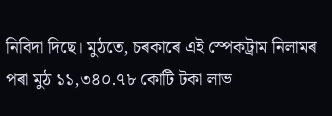নিবিদা দিছে। মুঠতে, চৰকাৰে এই স্পেকট্ৰাম নিলামৰ পৰা মুঠ ১১,৩৪০.৭৮ কোটি টকা লাভ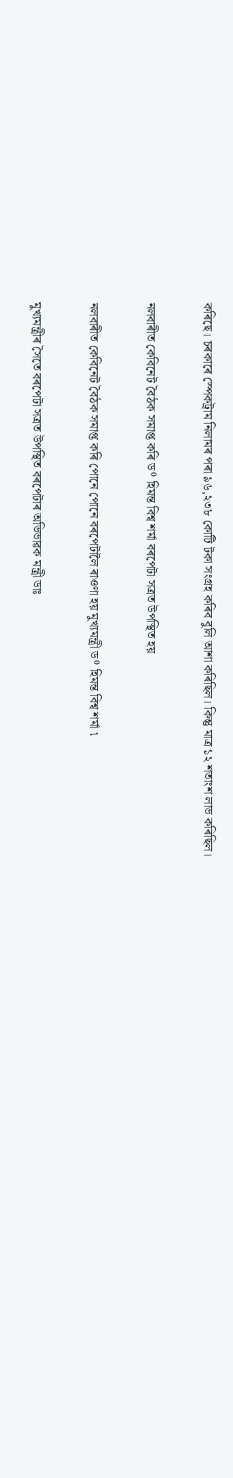কৰিছে। চৰকাৰে স্পেকট্ৰাম নিলামৰ পৰা ৯৬,২৩৮ কোটি টকা সংগ্ৰহ কৰিব বুলি আশা কৰিছিল। কিন্তু মাত্ৰ ১২ শতাংশ লাভ কৰিছিল।

নলবাৰীত কেবিনেট বৈঠক সমাপ্ত কৰি ড⁰ হিমন্ত বিশ্ব শৰ্মা বৰপেটা সত্ৰত উপস্থিত হয়

নলবাৰীত কেবিনেট বৈঠক সমাপ্ত কৰি পোনে পোনে বৰপেটালৈ ৰাওণা হয় মুখ্যমন্ত্ৰী ড⁰ হিমন্ত বিশ্ব শৰ্মা ৷

মুখ্যমন্ত্ৰীৰ সৈতে বৰপেটা সত্ৰত উপস্থিত বৰপেটাৰ অভিভাৱক মন্ত্ৰী ডাঃ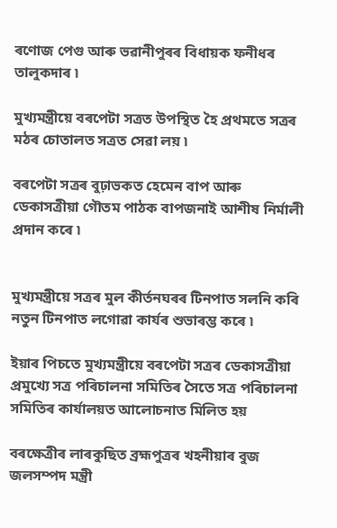ৰণোজ পেগু আৰু ভৱানীপুৰৰ বিধায়ক ফনীধৰ তালুকদাৰ ৷

মুখ্যমন্ত্ৰীয়ে বৰপেটা সত্ৰত উপস্থিত হৈ প্ৰথমতে সত্ৰৰ মঠৰ চোতালত সত্ৰত সেৱা লয় ৷

বৰপেটা সত্ৰৰ বুঢ়াভকত হেমেন বাপ আৰু ডেকাসত্ৰীয়া গৌতম পাঠক বাপজনাই আশীষ নিৰ্মালী প্ৰদান কৰে ৷


মুখ্যমন্ত্ৰীয়ে সত্ৰৰ মুল কীৰ্তনঘৰৰ টিনপাত সলনি কৰি নতুন টিনপাত লগোৱা কাৰ্যৰ শুভাৰম্ভ কৰে ৷

ইয়াৰ পিচতে মুখ্যমন্ত্ৰীয়ে বৰপেটা সত্ৰৰ ডেকাসত্ৰীয়া প্ৰমুখ্যে সত্ৰ পৰিচালনা সমিতিৰ সৈতে সত্ৰ পৰিচালনা সমিতিৰ কাৰ্যালয়ত আলোচনাত মিলিত হয়

বৰক্ষেত্ৰীৰ লাৰকুছিত ব্ৰহ্মপুত্ৰৰ খহনীয়াৰ বুজ জলসম্পদ মন্ত্ৰী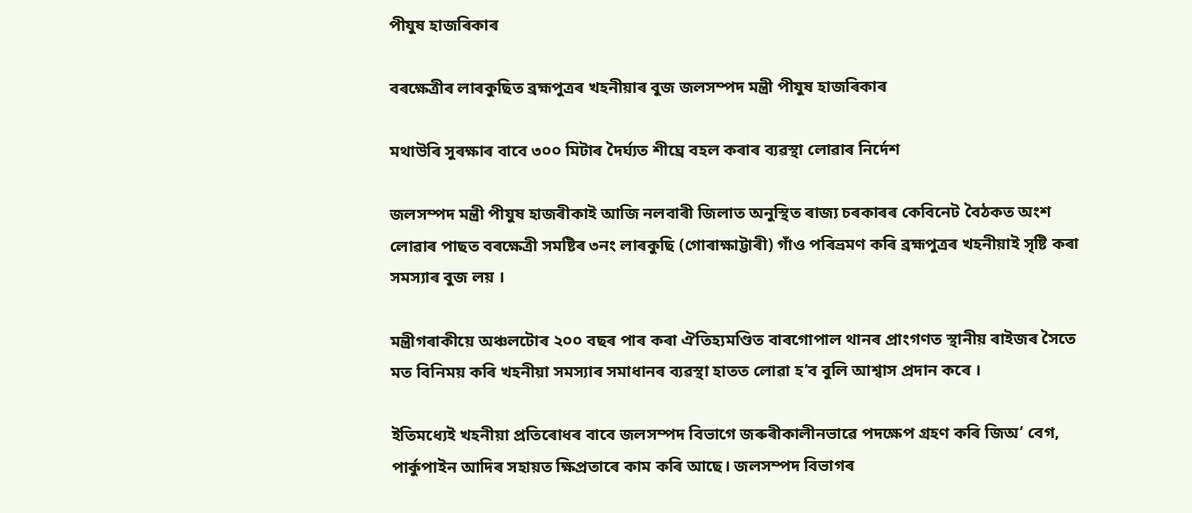পীযুষ হাজৰিকাৰ

বৰক্ষেত্ৰীৰ লাৰকুছিত ব্ৰহ্মপুত্ৰৰ খহনীয়াৰ বুজ জলসম্পদ মন্ত্ৰী পীযুষ হাজৰিকাৰ

মথাউৰি সুৰক্ষাৰ বাবে ৩০০ মিটাৰ দৈৰ্ঘ্যত শীঘ্ৰে বহল কৰাৰ ব্যৱস্থা লোৱাৰ নিৰ্দেশ

জলসম্পদ মন্ত্ৰী পীযুষ হাজৰীকাই আজি নলবাৰী জিলাত অনুস্থিত ৰাজ্য চৰকাৰৰ কেবিনেট বৈঠকত অংশ লোৱাৰ পাছত বৰক্ষেত্ৰী সমষ্টিৰ ৩নং লাৰকুছি (গোৰাক্ষাট্টাৰী) গাঁও পৰিভ্ৰমণ কৰি ব্ৰহ্মপুত্ৰৰ খহনীয়াই সৃষ্টি কৰা সমস্যাৰ বুজ লয় ।

মন্ত্ৰীগৰাকীয়ে অঞ্চলটোৰ ২০০ বছৰ পাৰ কৰা ঐতিহ্যমণ্ডিত বাৰগোপাল থানৰ প্ৰাংগণত স্থানীয় ৰাইজৰ সৈতে মত বিনিময় কৰি খহনীয়া সমস্যাৰ সমাধানৰ ব্যৱস্থা হাতত লোৱা হ’ব বুলি আশ্বাস প্ৰদান কৰে ।

ইতিমধ্যেই খহনীয়া প্ৰতিৰোধৰ বাবে জলসম্পদ বিভাগে জৰুৰীকালীনভাৱে পদক্ষেপ গ্ৰহণ কৰি জিঅ’ বেগ, পাৰ্কুপাইন আদিৰ সহায়ত ক্ষিপ্ৰতাৰে কাম কৰি আছে। জলসম্পদ বিভাগৰ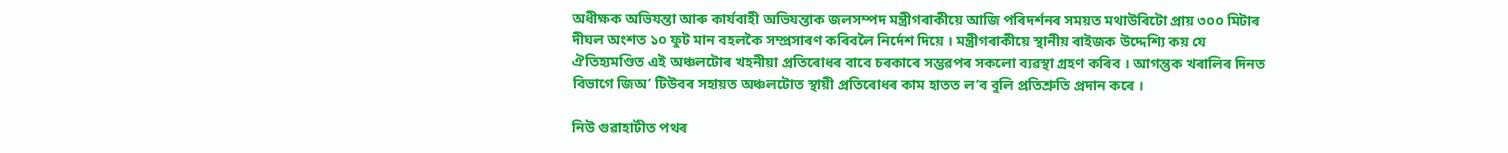অধীক্ষক অভিযন্তা আৰু কাৰ্যবাহী অভিযন্তাক জলসম্পদ মন্ত্ৰীগৰাকীয়ে আজি পৰিদৰ্শনৰ সময়ত মথাউৰিটো প্ৰায় ৩০০ মিটাৰ দীঘল অংশত ১০ ফুট মান বহলকৈ সম্প্ৰসাৰণ কৰিবলৈ নিৰ্দেশ দিয়ে । মন্ত্ৰীগৰাকীয়ে স্থানীয় ৰাইজক উদ্দেশ্যি কয় যে ঐতিহ্যমণ্ডিত এই অঞ্চলটোৰ খহনীয়া প্ৰতিৰোধৰ বাবে চৰকাৰে সম্ভৱপৰ সকলো ব্যৱস্থা গ্ৰহণ কৰিব । আগন্তুক খৰালিৰ দিনত বিভাগে জিঅ’ টিউবৰ সহায়ত অঞ্চলটোত স্থায়ী প্ৰতিৰোধৰ কাম হাতত ল’ব বুলি প্ৰতিশ্ৰুতি প্ৰদান কৰে ।

নিউ গুৱাহাটীত পথৰ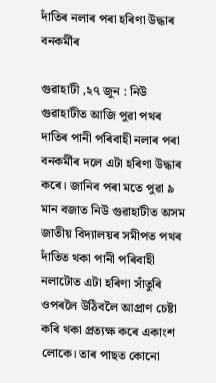দাঁতিৰ নলাৰ পৰা হৰিণা উদ্ধাৰ বনকৰ্মীৰ

গুৱাহাটী ,২৭ জুন : নিউ গুৱাহাটীত আজি পুৱা পথৰ দাতিৰ পানী পৰিবাহী নলাৰ পৰা বনকৰ্মীৰ দলে এটা হৰিণা উদ্ধাৰ কৰে। জানিব পৰা মতে পুৱা ৯ মান বজাত নিউ গুৱাহাটীত অসম জাতীয় বিদ্যালয়ৰ সমীপত পথৰ দাঁতিত থকা পানী পৰিবাহী নলাটোত এটা হৰিণা সাঁতুৰি ওপৰলৈ উঠিবলৈ আপ্ৰাণ চেষ্টা কৰি থকা প্ৰত্যক্ষ কৰে একাংশ লোকে। তাৰ পাছত কোনো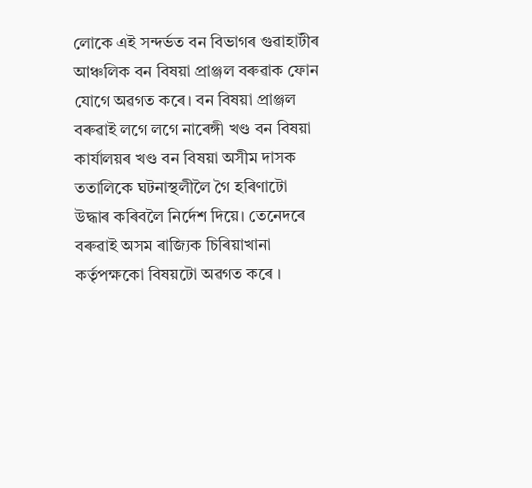লোকে এই সন্দৰ্ভত বন বিভাগৰ গুৱাহাটীৰ আঞ্চলিক বন বিষয়া প্ৰাঞ্জল বৰুৱাক ফোন যোগে অৱগত কৰে। বন বিষয়া প্ৰাঞ্জল বৰুৱাই লগে লগে নাৰেঙ্গী খণ্ড বন বিষয়া কাৰ্যালয়ৰ খণ্ড বন বিষয়া অসীম দাসক ততালিকে ঘটনাস্থলীলৈ গৈ হৰিণাটো উদ্ধাৰ কৰিবলৈ নিৰ্দেশ দিয়ে। তেনেদৰে বৰুৱাই অসম ৰাজ্যিক চিৰিয়াখানা কৰ্তৃপক্ষকো বিষয়টো অৱগত কৰে ।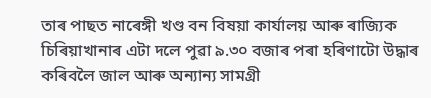তাৰ পাছত নাৰেঙ্গী খণ্ড বন বিষয়া কাৰ্যালয় আৰু ৰাজ্যিক চিৰিয়াখানাৰ এটা দলে পুৱা ৯.৩০ বজাৰ পৰা হৰিণাটো উদ্ধাৰ কৰিবলৈ জাল আৰু অন্যান্য সামগ্ৰী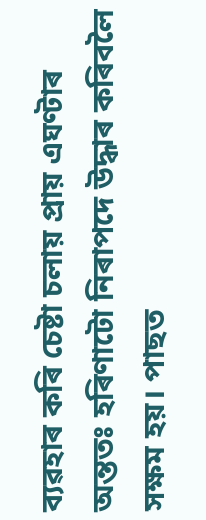ব্যৱহাৰ কৰি চেষ্টা চলায় প্ৰায় এঘণ্টাৰ অন্ততঃ হৰিণাটো নিৰাপদে উদ্ধাৰ কৰিবলৈ সক্ষম হয়। পাছত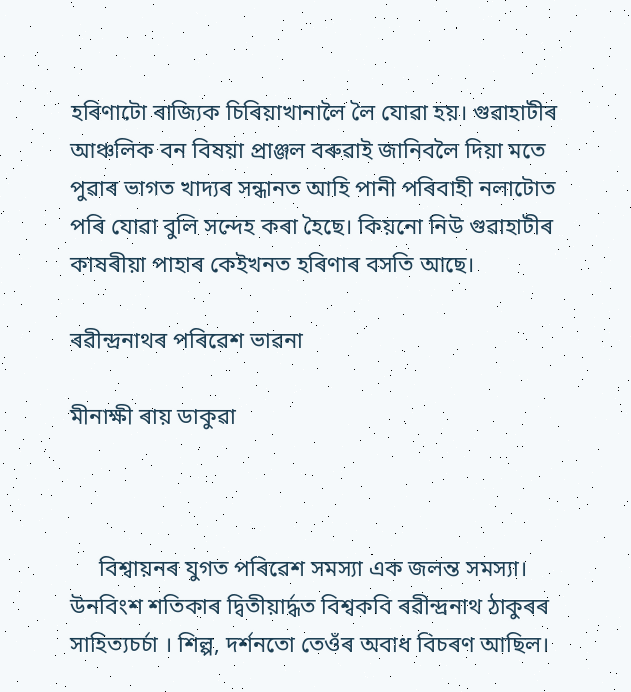হৰিণাটো ৰাজ্যিক চিৰিয়াখানালৈ লৈ যোৱা হয়। গুৱাহাটীৰ আঞ্চলিক বন বিষয়া প্ৰাঞ্জল বৰুৱাই জানিবলৈ দিয়া মতে পুৱাৰ ভাগত খাদ্যৰ সন্ধানত আহি পানী পৰিবাহী নলাটোত পৰি যোৱা বুলি সন্দেহ কৰা হৈছে। কিয়নো নিউ গুৱাহাটীৰ কাষৰীয়া পাহাৰ কেইখনত হৰিণাৰ বসতি আছে।

ৰৱীন্দ্ৰনাথৰ পৰিৱেশ ভাৱনা

মীনাক্ষী ৰায় ডাকুৱা



     বিশ্বায়নৰ যুগত পৰিৱেশ সমস্যা এক জলন্ত সমস্যা। উনবিংশ শতিকাৰ দ্বিতীয়াৰ্দ্ধত বিশ্বকবি ৰৱীন্দ্ৰনাথ ঠাকুৰৰ সাহিত্যচৰ্চা । শিল্প, দৰ্শনতো তেওঁৰ অবাধ বিচৰণ আছিল।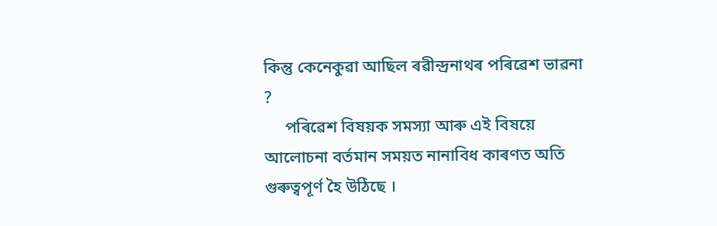কিন্তু কেনেকুৱা আছিল ৰৱীন্দ্ৰনাথৰ পৰিৱেশ ভাৱনা  ?
     পৰিৱেশ বিষয়ক সমস্যা আৰু এই বিষয়ে আলোচনা বৰ্তমান সময়ত নানাবিধ কাৰণত অতি গুৰুত্বপূৰ্ণ হৈ উঠিছে ।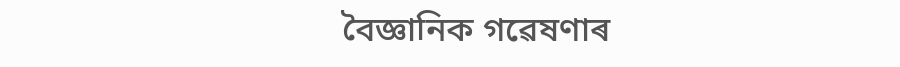বৈজ্ঞানিক গৱেষণাৰ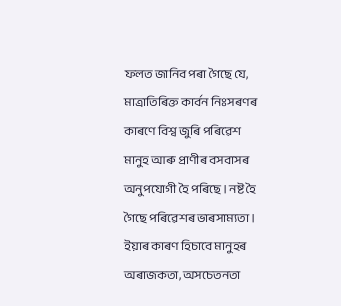ফলত জানিব পৰা গৈছে যে, মাত্ৰাতিৰিক্ত কাৰ্বন নিঃসৰণৰ কাৰণে বিশ্ব জুৰি পৰিৱেশ মানুহ আৰু প্ৰাণীৰ বসবাসৰ অনুপযোগী হৈ পৰিছে । নষ্ট হৈ গৈছে পৰিৱেশৰ ভাৰসাম্যতা । ইয়াৰ কাৰণ হিচাবে মানুহৰ অৰাজকতা, অসচেতনতা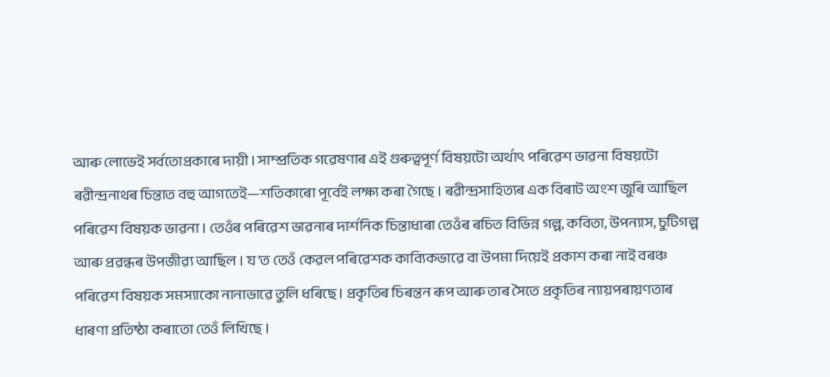আৰু লোভেই সৰ্বতোপ্ৰকাৰে দায়ী । সাম্প্ৰতিক গৱেষণাৰ এই গুৰুত্বপূৰ্ণ বিষয়টো অৰ্থাৎ পৰিৱেশ ভাৱনা বিষয়টো ৰৱীন্দ্ৰনাথৰ চিন্তাত বহু আগতেই—শতিকাৰো পূৰ্বেই লক্ষ্য কৰা গৈছে । ৰৱীন্দ্ৰসাহিত্যৰ এক বিৰাট অংশ জুৰি আছিল পৰিৱেশ বিষয়ক ভাৱনা । তেওঁৰ পৰিৱেশ ভাৱনাৰ দাৰ্শনিক চিন্তাধাৰা তেওঁৰ ৰচিত বিভিন্ন গল্প, কবিতা, উপন্যাস, চুটিগল্প আৰু প্ৰৱন্ধৰ উপজীৱ্য আছিল । য'ত তেওঁ কেৱল পৰিৱেশক কাব্যিকভাৱে বা উপমা দিয়েই প্ৰকাশ কৰা নাই বৰঞ্চ পৰিৱেশ বিষয়ক সমস্যাকো নানাভাৱে তুলি ধৰিছে । প্ৰকৃতিৰ চিৰন্তন ৰূপ আৰু তাৰ সৈতে প্ৰকৃতিৰ ন্যায়পৰায়ণতাৰ ধাৰণা প্ৰতিষ্ঠা কৰাতো তেওঁ লিখিছে ।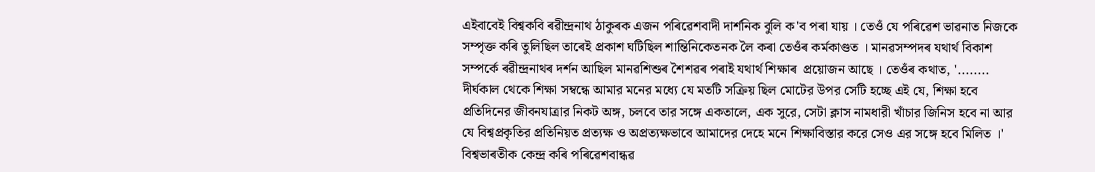এইবাবেই বিশ্বকবি ৰৱীন্দ্ৰনাথ ঠাকুৰক এজন পৰিৱেশবাদী দাৰ্শনিক বুলি ক'ব পৰা যায় । তেওঁ যে পৰিৱেশ ভাৱনাত নিজকে সম্পৃক্ত কৰি তুলিছিল তাৰেই প্ৰকাশ ঘটিছিল শান্তিনিকেতনক লৈ কৰা তেওঁৰ কৰ্মকাণ্ডত । মানৱসম্পদৰ যথাৰ্থ বিকাশ সম্পৰ্কে ৰৱীন্দ্ৰনাথৰ দৰ্শন আছিল মানৱশিশুৰ শৈশৱৰ পৰাই যথাৰ্থ শিক্ষাৰ  প্ৰয়োজন আছে । তেওঁৰ কথাত, '........ দীর্ঘকাল থেকে শিক্ষা সম্বন্ধে আমার মনের মধ্যে যে মতটি সক্রিয় ছিল মোটের উপর সেটি হচ্ছে এই যে, শিক্ষা হবে প্রতিদিনের জীবনযাত্রার নিকট অঙ্গ, চলবে তার সঙ্গে একতালে, এক সুরে, সেটা ক্লাস নামধারী খাঁচার জিনিস হবে না আর যে বিশ্বপ্রকৃতির প্রতিনিয়ত প্রত্যক্ষ ও অপ্রত্যক্ষভাবে আমাদের দেহে মনে শিক্ষাবিস্তার করে সেও এর সঙ্গে হবে মিলিত ।' বিশ্বভাৰতীক কেন্দ্র কৰি পৰিৱেশবান্ধৱ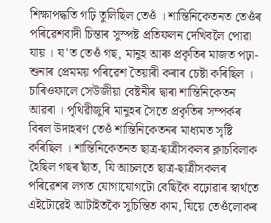শিক্ষাপদ্ধতি গঢ়ি তুলিছিল তেওঁ । শান্তিনিকেতনত তেওঁৰ পৰিৱেশবাদী চিন্তাৰ সুস্পষ্ট প্ৰতিফলন দেখিবলৈ পোৱা যায় । য'ত তেওঁ গছ, মানুহ আৰু প্ৰকৃতিৰ মাজত পঢ়া-শুনাৰ প্ৰেমময় পৰিৱেশ তৈয়াৰী কৰাৰ চেষ্টা কৰিছিল । চাৰিওফালে সেউজীয়া বেষ্টনীৰ দ্বাৰা শান্তিনিকেতন আৱৰা । পৃথিৱীজুৰি মানুহৰ সৈতে প্ৰকৃতিৰ সম্পৰ্কৰ বিৰল উদাহৰণ তেওঁ শান্তিনিকেতনৰ মাধ্যমত সৃষ্টি কৰিছিল । শান্তিনিকেতনত ছাত্ৰ-ছাত্ৰীসকলৰ ক্লাচবিলাক হৈছিল গছৰ ছাঁত, যি আচলতে ছাত্ৰ-ছাত্ৰীসকলৰ পৰিৱেশৰ লগত যোগাযোগটো বেছিকৈ বঢ়োৱাৰ স্বাৰ্থতে এইটোৱেই আটাইতকৈ সুচিন্তিত কাম, যিয়ে তেওঁলোকৰ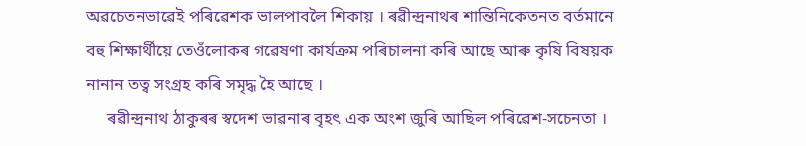অৱচেতনভাৱেই পৰিৱেশক ভালপাবলৈ শিকায় । ৰৱীন্দ্ৰনাথৰ শান্তিনিকেতনত বৰ্তমানে বহু শিক্ষাৰ্থীয়ে তেওঁলোকৰ গৱেষণা কাৰ্যক্ৰম পৰিচালনা কৰি আছে আৰু কৃষি বিষয়ক নানান তত্ব সংগ্ৰহ কৰি সমৃদ্ধ হৈ আছে ।
     ৰৱীন্দ্ৰনাথ ঠাকুৰৰ স্বদেশ ভাৱনাৰ বৃহৎ এক অংশ জুৰি আছিল পৰিৱেশ-সচেনতা ।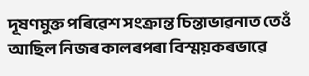দূষণমুক্ত পৰিৱেশ সংক্ৰান্ত চিন্তাভাৱনাত তেওঁ আছিল নিজৰ কালৰপৰা বিস্ময়কৰভাৱে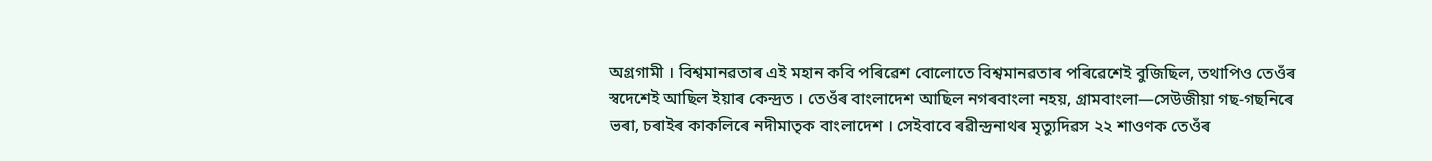অগ্ৰগামী । বিশ্বমানৱতাৰ এই মহান কবি পৰিৱেশ বোলোতে বিশ্বমানৱতাৰ পৰিৱেশেই বুজিছিল, তথাপিও তেওঁৰ স্বদেশেই আছিল ইয়াৰ কেন্দ্ৰত । তেওঁৰ বাংলাদেশ আছিল নগৰবাংলা নহয়, গ্ৰামবাংলা—সেউজীয়া গছ-গছনিৰে ভৰা, চৰাইৰ কাকলিৰে নদীমাতৃক বাংলাদেশ । সেইবাবে ৰৱীন্দ্ৰনাথৰ মৃত্যুদিৱস ২২ শাওণক তেওঁৰ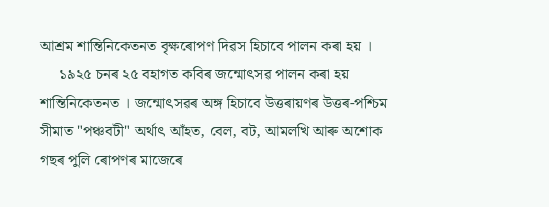আশ্ৰম শান্তিনিকেতনত বৃক্ষৰোপণ দিৱস হিচাবে পালন কৰা হয় ।
     ১৯২৫ চনৰ ২৫ বহাগত কবিৰ জন্মোৎসৱ পালন কৰা হয় শান্তিনিকেতনত । জন্মোৎসৱৰ অঙ্গ হিচাবে উত্তৰায়ণৰ উত্তৰ-পশ্চিম সীমাত "পঞ্চবটী" অৰ্থাৎ আঁহত, বেল, বট, আমলখি আৰু অশোক গছৰ পুলি ৰোপণৰ মাজেৰে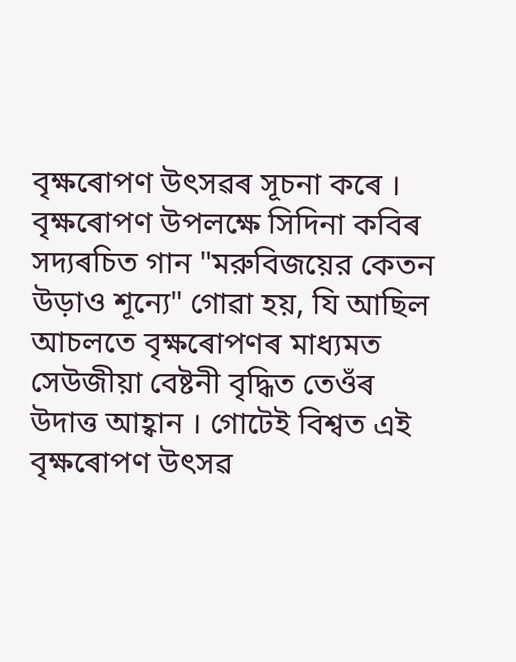বৃক্ষৰোপণ উৎসৱৰ সূচনা কৰে । বৃক্ষৰোপণ উপলক্ষে সিদিনা কবিৰ সদ্যৰচিত গান "মরুবিজয়ের কেতন উড়াও শূন্যে" গোৱা হয়, যি আছিল আচলতে বৃক্ষৰোপণৰ মাধ্যমত সেউজীয়া বেষ্টনী বৃদ্ধিত তেওঁৰ উদাত্ত আহ্বান । গোটেই বিশ্বত এই বৃক্ষৰোপণ উৎসৱ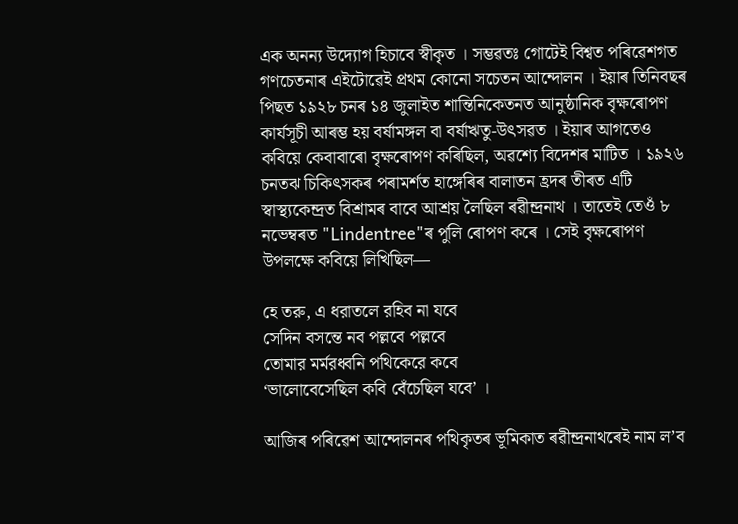এক অনন্য উদ্যোগ হিচাবে স্বীকৃত । সম্ভৱতঃ গোটেই বিশ্বত পৰিৱেশগত গণচেতনাৰ এইটোৱেই প্ৰথম কোনো সচেতন আন্দোলন । ইয়াৰ তিনিবছৰ পিছত ১৯২৮ চনৰ ১৪ জুলাইত শান্তিনিকেতনত আনুষ্ঠানিক বৃক্ষৰোপণ কাৰ্যসূচী আৰম্ভ হয় বৰ্ষামঙ্গল বা বৰ্ষাঋতু-উৎসৱত । ইয়াৰ আগতেও কবিয়ে কেবাবাৰো বৃক্ষৰোপণ কৰিছিল, অৱশ্যে বিদেশৰ মাটিত । ১৯২৬ চনতঝ চিকিৎসকৰ পৰামৰ্শত হাঙ্গেৰিৰ বালাতন হ্ৰদৰ তীৰত এটি স্বাস্থ্যকেন্দ্ৰত বিশ্ৰামৰ বাবে আশ্ৰয় লৈছিল ৰৱীন্দ্ৰনাথ । তাতেই তেওঁ ৮ নভেম্বৰত "Lindentree"ৰ পুলি ৰোপণ কৰে । সেই বৃক্ষৰোপণ উপলক্ষে কবিয়ে লিখিছিল—

হে তরু, এ ধরাতলে রহিব না যবে
সেদিন বসন্তে নব পল্লবে পল্লবে
তোমার মর্মরধ্বনি পথিকেরে কবে
‘ভালোবেসেছিল কবি বেঁচেছিল যবে’ ।

আজিৰ পৰিৱেশ আন্দোলনৰ পথিকৃতৰ ভূমিকাত ৰৱীন্দ্ৰনাথৰেই নাম ল’ব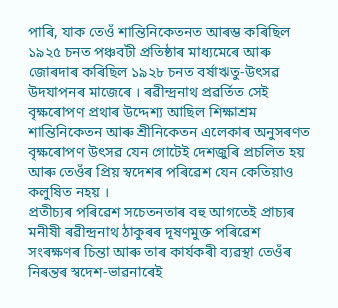পাৰি, যাক তেওঁ শান্তিনিকেতনত আৰম্ভ কৰিছিল ১৯২৫ চনত পঞ্চবটী প্ৰতিষ্ঠাৰ মাধ্যমেৰে আৰু জোৰদাৰ কৰিছিল ১৯২৮ চনত বৰ্ষাঋতু-উৎসৱ উদযাপনৰ মাজেৰে । ৰৱীন্দ্ৰনাথ প্ৰৱৰ্তিত সেই বৃক্ষৰোপণ প্ৰথাৰ উদ্দেশ্য আছিল শিক্ষাশ্ৰম শান্তিনিকেতন আৰু শ্ৰীনিকেতন এলেকাৰ অনুসৰণত বৃক্ষৰোপণ উৎসৱ যেন গোটেই দেশজুৰি প্ৰচলিত হয় আৰু তেওঁৰ প্ৰিয় স্বদেশৰ পৰিৱেশ যেন কেতিয়াও কলুষিত নহয় ।
প্ৰতীচ্যৰ পৰিৱেশ সচেতনতাৰ বহু আগতেই প্ৰাচ্যৰ মনীষী ৰৱীন্দ্ৰনাথ ঠাকুৰৰ দূষণমুক্ত পৰিৱেশ সংৰক্ষণৰ চিন্তা আৰু তাৰ কাৰ্যকৰী ব্যৱস্থা তেওঁৰ নিৰন্তৰ স্বদেশ-ভাৱনাৰেই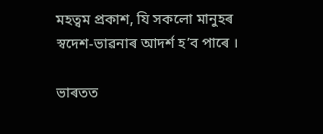মহত্বম প্ৰকাশ, যি সকলো মানুহৰ স্বদেশ-ভাৱনাৰ আদৰ্শ হ’ব পাৰে ।

ভাৰতত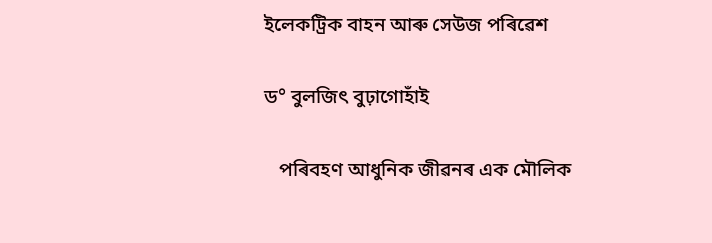ইলেকট্রিক বাহন আৰু সেউজ পৰিৱেশ

ড° বুলজিৎ বুঢ়াগোহাঁই

   পৰিবহণ আধুনিক জীৱনৰ এক মৌলিক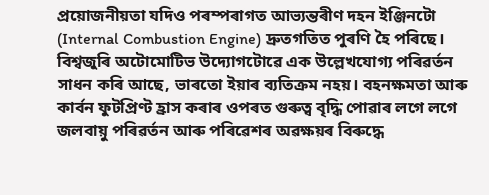প্ৰয়োজনীয়তা যদিও পৰম্পৰাগত আভ্যন্তৰীণ দহন ইঞ্জিনটো (Internal Combustion Engine) দ্ৰুতগতিত পুৰণি হৈ পৰিছে। বিশ্বজুৰি অটোমোটিভ উদ্যোগটোৱে এক উল্লেখযোগ্য পৰিৱৰ্তন সাধন কৰি আছে, ভাৰতো ইয়াৰ ব্যতিক্ৰম নহয়। বহনক্ষমতা আৰু কাৰ্বন ফুটপ্ৰিণ্ট হ্ৰাস কৰাৰ ওপৰত গুৰুত্ব বৃদ্ধি পোৱাৰ লগে লগে জলবায়ু পৰিৱৰ্তন আৰু পৰিৱেশৰ অৱক্ষয়ৰ বিৰুদ্ধে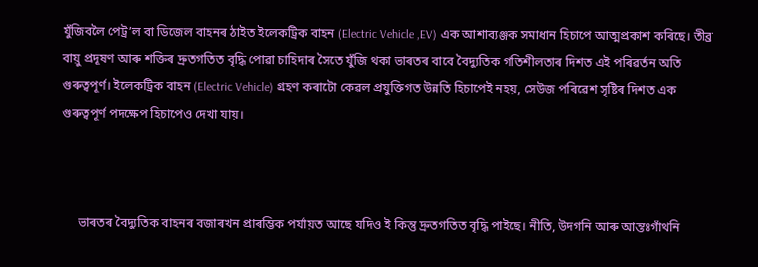যুঁজিবলৈ পেট্ৰ’ল বা ডিজেল বাহনৰ ঠাইত ইলেকট্রিক বাহন (Electric Vehicle ,EV) এক আশাব্যঞ্জক সমাধান হিচাপে আত্মপ্ৰকাশ কৰিছে। তীব্ৰ বায়ু প্ৰদূষণ আৰু শক্তিৰ দ্ৰুতগতিত বৃদ্ধি পোৱা চাহিদাৰ সৈতে যুঁজি থকা ভাৰতৰ বাবে বৈদ্যুতিক গতিশীলতাৰ দিশত এই পৰিৱৰ্তন অতি গুৰুত্বপূৰ্ণ। ইলেকট্রিক বাহন (Electric Vehicle) গ্ৰহণ কৰাটো কেৱল প্ৰযুক্তিগত উন্নতি হিচাপেই নহয়, সেউজ পৰিৱেশ সৃষ্টিৰ দিশত এক গুৰুত্বপূৰ্ণ পদক্ষেপ হিচাপেও দেখা যায়।



     ভাৰতৰ বৈদ্যুতিক বাহনৰ বজাৰখন প্ৰাৰম্ভিক পৰ্যায়ত আছে যদিও ই কিন্তু দ্ৰুতগতিত বৃদ্ধি পাইছে। নীতি, উদগনি আৰু আন্তঃগাঁথনি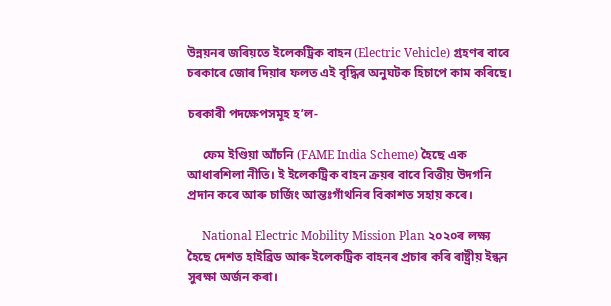উন্নয়নৰ জৰিয়তে ইলেকট্রিক বাহন (Electric Vehicle) গ্ৰহণৰ বাবে চৰকাৰে জোৰ দিয়াৰ ফলত এই বৃদ্ধিৰ অনুঘটক হিচাপে কাম কৰিছে।

চৰকাৰী পদক্ষেপসমূহ হ’ল-

     ফেম ইণ্ডিয়া আঁচনি (FAME India Scheme) হৈছে এক আধাৰশিলা নীতি। ই ইলেকট্রিক বাহন ক্ৰয়ৰ বাবে বিত্তীয় উদগনি প্ৰদান কৰে আৰু চাৰ্জিং আন্তঃগাঁথনিৰ বিকাশত সহায় কৰে।

     National Electric Mobility Mission Plan ২০২০ৰ লক্ষ্য হৈছে দেশত হাইব্ৰিড আৰু ইলেকট্রিক বাহনৰ প্ৰচাৰ কৰি ৰাষ্ট্ৰীয় ইন্ধন সুৰক্ষা অৰ্জন কৰা।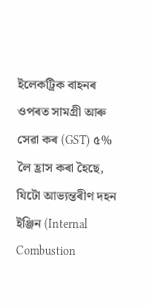ইলেকট্রিক বাহনৰ ওপৰত সামগ্ৰী আৰু সেৱা কৰ (GST) ৫% লৈ হ্ৰাস কৰা হৈছে, যিটো আভ্যন্তৰীণ দহন ইঞ্জিন (Internal Combustion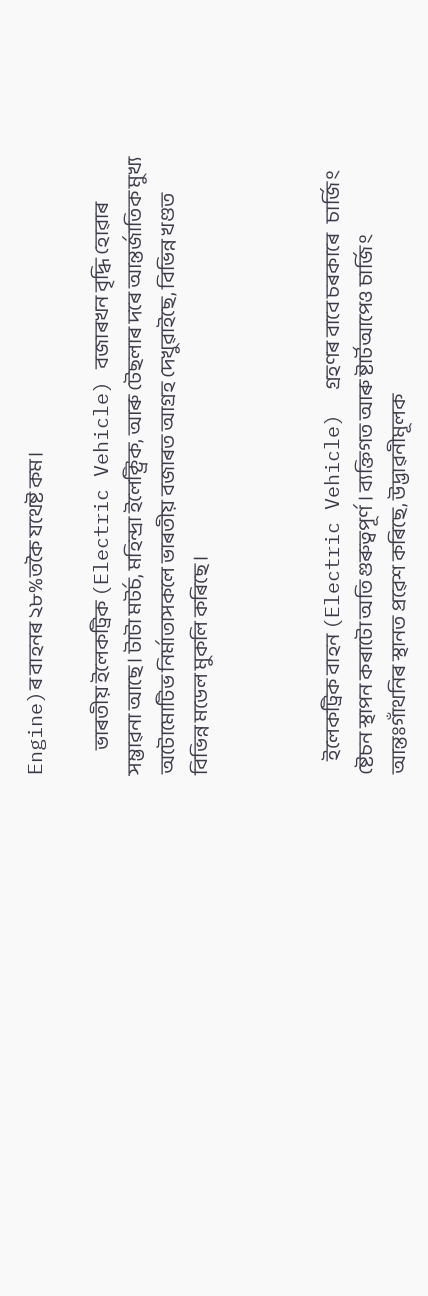Engine)ৰ বাহনৰ ২৮%তকৈ যথেষ্ট কম।

       ভাৰতীয় ইলেকট্রিক (Electric Vehicle) বজাৰখন বৃদ্ধি হোৱাৰ সম্ভাৱনা আছে। টাটা মটৰ্চ, মহিন্দ্ৰা ইলেক্ট্ৰিক, আৰু টেছলাৰ দৰে আন্তৰ্জাতিক মুখ্য অটোমোটিভ নিৰ্মাতাসকলে ভাৰতীয় বজাৰত আগ্ৰহ দেখুৱাইছে, বিভিন্ন খণ্ডত বিভিন্ন মডেল মুকলি কৰিছে।



    ইলেকট্রিক বাহন (Electric Vehicle)  গ্ৰহণৰ বাবে চৰকাৰে   চাৰ্জিং ষ্টেচন স্থাপন কৰাটো অতি গুৰুত্বপূৰ্ণ । ব্যক্তিগত আৰু ষ্টাৰ্টআপেও চাৰ্জিং আন্তঃগাঁথনিৰ স্থানত প্ৰৱেশ কৰিছে, উদ্ভাৱনীমূলক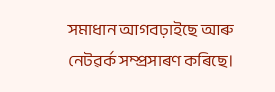সমাধান আগবঢ়াইছে আৰু নেটৱৰ্ক সম্প্ৰসাৰণ কৰিছে।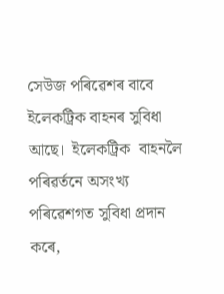সেউজ পৰিৱেশৰ বাবে ইলেকট্রিক বাহনৰ সুবিধা আছে।  ইলেকট্রিক  বাহনলৈ পৰিৱৰ্তনে অসংখ্য পৰিৱেশগত সুবিধা প্ৰদান কৰে,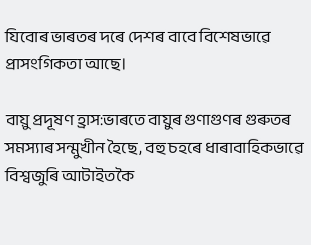যিবোৰ ভাৰতৰ দৰে দেশৰ বাবে বিশেষভাৱে প্ৰাসংগিকতা আছে।

বায়ু প্ৰদূষণ হ্ৰাস:ভাৰতে বায়ুৰ গুণাগুণৰ গুৰুতৰ সমস্যাৰ সন্মুখীন হৈছে, বহু চহৰে ধাৰাবাহিকভাৱে বিশ্বজুৰি আটাইতকৈ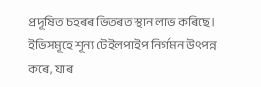প্ৰদূষিত চহৰৰ ভিতৰত স্থান লাভ কৰিছে। ইভিসমূহে শূন্য টেইলপাইপ নিৰ্গমন উৎপন্ন কৰে, যাৰ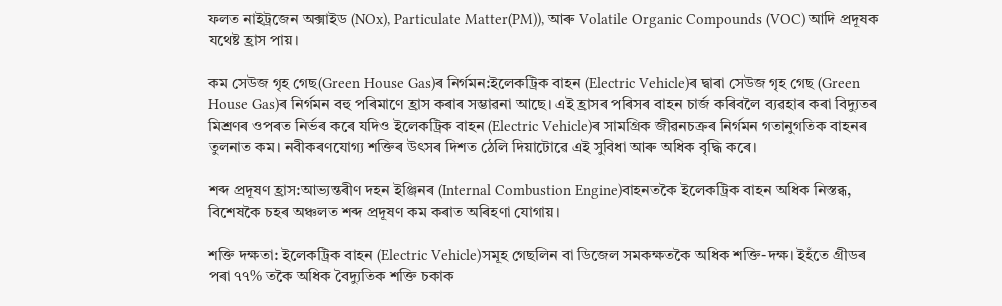ফলত নাইট্ৰজেন অক্সাইড (NOx), Particulate Matter(PM)), আৰু Volatile Organic Compounds (VOC) আদি প্ৰদূষক যথেষ্ট হ্ৰাস পায়।

কম সেউজ গৃহ গেছ(Green House Gas)ৰ নিৰ্গমন:ইলেকট্রিক বাহন (Electric Vehicle)ৰ দ্বাৰা সেউজ গৃহ গেছ (Green House Gas)ৰ নিৰ্গমন বহু পৰিমাণে হ্ৰাস কৰাৰ সম্ভাৱনা আছে। এই হ্ৰাসৰ পৰিসৰ বাহন চাৰ্জ কৰিবলৈ ব্যৱহাৰ কৰা বিদ্যুতৰ মিশ্ৰণৰ ওপৰত নিৰ্ভৰ কৰে যদিও ইলেকট্রিক বাহন (Electric Vehicle)ৰ সামগ্ৰিক জীৱনচক্ৰৰ নিৰ্গমন গতানুগতিক বাহনৰ তুলনাত কম। নবীকৰণযোগ্য শক্তিৰ উৎসৰ দিশত ঠেলি দিয়াটোৱে এই সুবিধা আৰু অধিক বৃদ্ধি কৰে।

শব্দ প্ৰদূষণ হ্ৰাস:আভ্যন্তৰীণ দহন ইঞ্জিনৰ (Internal Combustion Engine)বাহনতকৈ ইলেকট্রিক বাহন অধিক নিস্তব্ধ, বিশেষকৈ চহৰ অঞ্চলত শব্দ প্ৰদূষণ কম কৰাত অৰিহণা যোগায়।

শক্তি দক্ষতা: ইলেকট্রিক বাহন (Electric Vehicle)সমূহ গেছলিন বা ডিজেল সমকক্ষতকৈ অধিক শক্তি-দক্ষ। ইহঁতে গ্ৰীডৰ পৰা ৭৭% তকৈ অধিক বৈদ্যুতিক শক্তি চকাক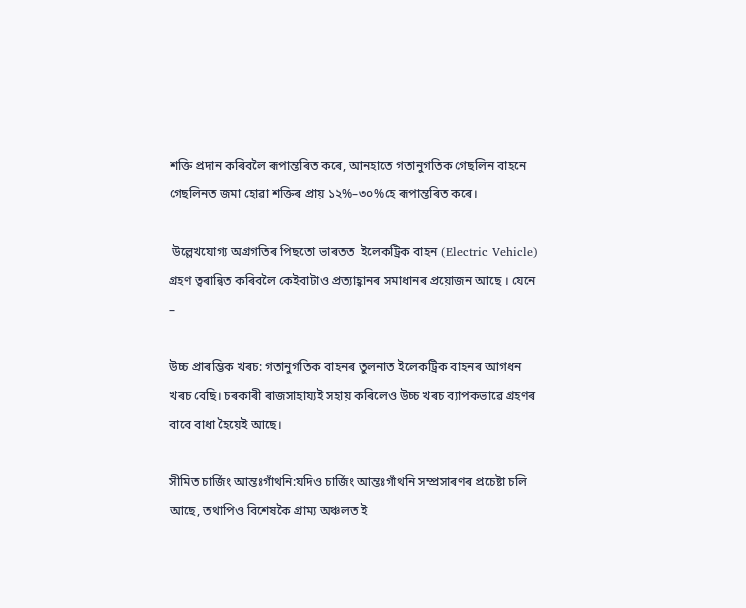শক্তি প্ৰদান কৰিবলৈ ৰূপান্তৰিত কৰে, আনহাতে গতানুগতিক গেছলিন বাহনে গেছলিনত জমা হোৱা শক্তিৰ প্ৰায় ১২%–৩০%হে ৰূপান্তৰিত কৰে।

 উল্লেখযোগ্য অগ্ৰগতিৰ পিছতো ভাৰতত  ইলেকট্রিক বাহন (Electric Vehicle) গ্ৰহণ ত্বৰান্বিত কৰিবলৈ কেইবাটাও প্ৰত্যাহ্বানৰ সমাধানৰ প্ৰয়োজন আছে । যেনে –

উচ্চ প্ৰাৰম্ভিক খৰচ: গতানুগতিক বাহনৰ তুলনাত ইলেকট্রিক বাহনৰ আগধন খৰচ বেছি। চৰকাৰী ৰাজসাহায্যই সহায় কৰিলেও উচ্চ খৰচ ব্যাপকভাৱে গ্ৰহণৰ বাবে বাধা হৈয়েই আছে।

সীমিত চাৰ্জিং আন্তঃগাঁথনি:যদিও চাৰ্জিং আন্তঃগাঁথনি সম্প্ৰসাৰণৰ প্ৰচেষ্টা চলি আছে, তথাপিও বিশেষকৈ গ্ৰাম্য অঞ্চলত ই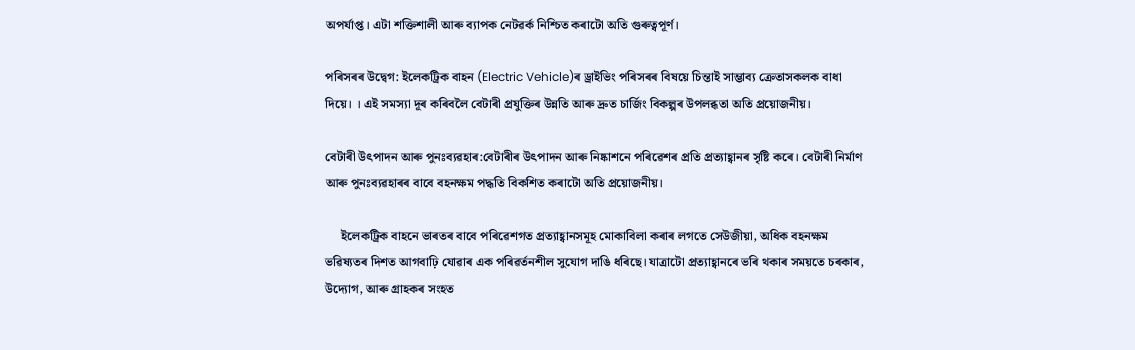অপৰ্যাপ্ত। এটা শক্তিশালী আৰু ব্যাপক নেটৱৰ্ক নিশ্চিত কৰাটো অতি গুৰুত্বপূৰ্ণ।

পৰিসৰৰ উদ্বেগ: ইলেকট্রিক বাহন (Electric Vehicle)ৰ ড্ৰাইভিং পৰিসৰৰ বিষয়ে চিন্তাই সাম্ভাব্য ক্ৰেতাসকলক বাধা দিয়ে। । এই সমস্যা দূৰ কৰিবলৈ বেটাৰী প্ৰযুক্তিৰ উন্নতি আৰু দ্ৰুত চাৰ্জিং বিকল্পৰ উপলব্ধতা অতি প্ৰয়োজনীয়।

বেটাৰী উৎপাদন আৰু পুনঃব্যৱহাৰ:বেটাৰীৰ উৎপাদন আৰু নিষ্কাশনে পৰিৱেশৰ প্ৰতি প্ৰত্যাহ্বানৰ সৃষ্টি কৰে। বেটাৰী নিৰ্মাণ আৰু পুনঃব্যৱহাৰৰ বাবে বহনক্ষম পদ্ধতি বিকশিত কৰাটো অতি প্ৰয়োজনীয়।

     ইলেকট্রিক বাহনে ভাৰতৰ বাবে পৰিৱেশগত প্ৰত্যাহ্বানসমূহ মোকাবিলা কৰাৰ লগতে সেউজীয়া, অধিক বহনক্ষম ভৱিষ্যতৰ দিশত আগবাঢ়ি যোৱাৰ এক পৰিৱৰ্তনশীল সুযোগ দাঙি ধৰিছে। যাত্ৰাটো প্ৰত্যাহ্বানৰে ভৰি থকাৰ সময়তে চৰকাৰ, উদ্যোগ, আৰু গ্ৰাহকৰ সংহত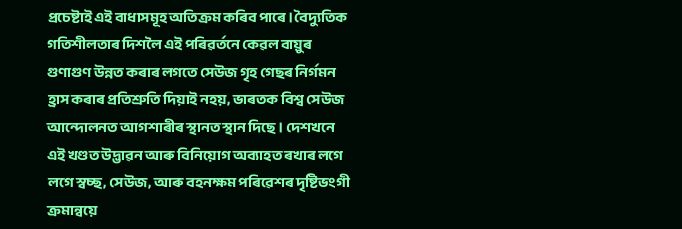প্ৰচেষ্টাই এই বাধাসমূহ অতিক্ৰম কৰিব পাৰে। বৈদ্যুতিক গতিশীলতাৰ দিশলৈ এই পৰিৱৰ্তনে কেৱল বায়ুৰ গুণাগুণ উন্নত কৰাৰ লগতে সেউজ গৃহ গেছৰ নিৰ্গমন হ্ৰাস কৰাৰ প্ৰতিশ্ৰুতি দিয়াই নহয়, ভাৰতক বিশ্ব সেউজ আন্দোলনত আগশাৰীৰ স্থানত স্থান দিছে। দেশখনে এই খণ্ডত উদ্ভাৱন আৰু বিনিয়োগ অব্যাহত ৰখাৰ লগে লগে স্বচ্ছ, সেউজ, আৰু বহনক্ষম পৰিৱেশৰ দৃষ্টিভংগী ক্ৰমান্বয়ে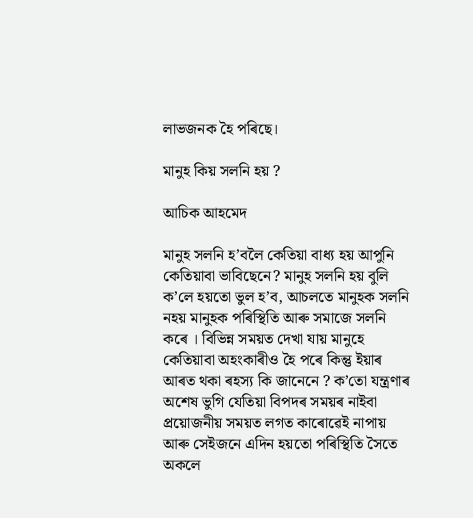লাভজনক হৈ পৰিছে।

মানুহ কিয় সলনি হয় ?

আচিক আহমেদ

মানুহ সলনি হ’বলৈ কেতিয়া বাধ্য হয় আপুনি কেতিয়াবা ভাবিছেনে? মানুহ সলনি হয় বুলি ক’লে হয়তো ভুল হ’ব, আচলতে মানুহক সলনি নহয় মানুহক পৰিস্থিতি আৰু সমাজে সলনি কৰে ।‌ বিভিন্ন সময়ত দেখা যায় মানুহে কেতিয়াবা অহংকাৰীও হৈ পৰে কিন্তু ইয়াৰ আৰত থকা ৰহস্য কি জানেনে ? ক’তো যন্ত্ৰণাৰ অশেষ ভুগি যেতিয়া বিপদৰ সময়ৰ নাইবা প্ৰয়োজনীয় সময়ত লগত কাৰোৱেই নাপায় আৰু সেইজনে এদিন হয়তো পৰিস্থিতি সৈতে অকলে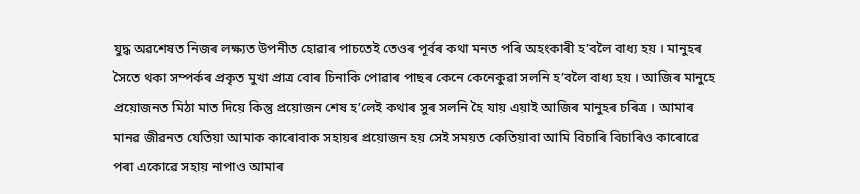যুদ্ধ অৱশেষত নিজৰ লক্ষ্যত উপনীত হোৱাৰ পাচতেই তেওৰ পূৰ্বৰ কথা মনত পৰি অহংকাৰী হ’বলৈ বাধ্য হয় । মানুহৰ সৈতে থকা সম্পৰ্কৰ প্ৰকৃত মুখা প্ৰাত্ৰ বোৰ চিনাকি পোৱাৰ পাছৰ কেনে কেনেকুৱা সলনি হ’বলৈ বাধ্য হয় । আজিৰ মানুহে প্ৰয়োজনত মিঠা মাত দিয়ে কিন্তু প্ৰয়োজন শেষ হ’লেই কথাৰ সুৰ সলনি হৈ যায় এয়াই আজিৰ মানুহৰ চৰিত্ৰ । আমাৰ মানৱ জীৱনত যেতিয়া আমাক কাৰোবাক সহায়ৰ প্ৰয়োজন হয় সেই সময়ত কেতিয়াবা আমি বিচাৰি বিচাৰিও কাৰোৱে পৰা একোৱে সহায় নাপাও আমাৰ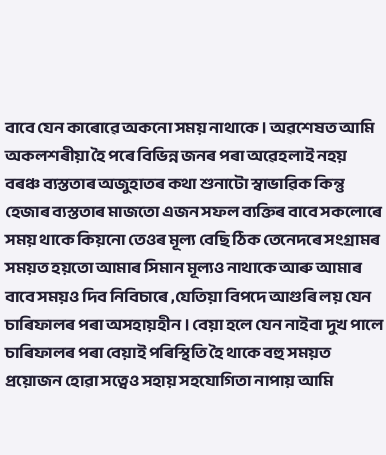বাবে যেন কাৰোৱে অকনো সময় নাথাকে । অৱশেষত আমি অকলশৰীয়া হৈ পৰে বিভিন্ন জনৰ পৰা অৱেহলাই নহয় বৰঞ্চ ব্যস্ততাৰ অজুহাতৰ কথা শুনাটো স্বাভাৱিক কিন্তু হেজাৰ ব্যস্ততাৰ মাজতো এজন সফল ব্যক্তিৰ বাবে সকলোৰে সময় থাকে কিয়নো তেওৰ মূল্য বেছি ঠিক তেনেদৰে সংগ্ৰামৰ সময়ত হয়তো আমাৰ সিমান মূল্যও নাথাকে আৰু আমাৰ বাবে সময়ও দিব নিবিচাৰে ,যেতিয়া বিপদে আগুৰি লয়‌ যেন চাৰিফালৰ পৰা অসহায়হীন । বেয়া হলে যেন নাইবা দুখ পালে চাৰিফালৰ পৰা বেয়াই পৰিস্থিতি হৈ থাকে বহু সময়ত প্ৰয়োজন হোৱা সত্বেও সহায় সহযোগিতা নাপায় আমি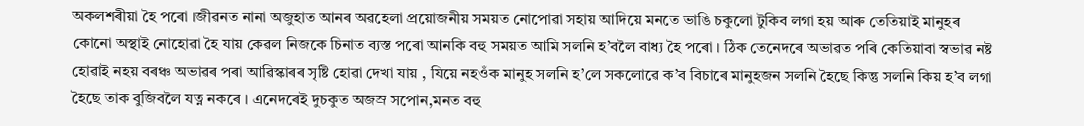অকলশৰীয়া হৈ পৰো ।জীৱনত নানা অজুহাত আনৰ অৱহেলা প্ৰয়োজনীয় সময়ত নোপোৱা সহায় আদিয়ে মনতে ভাঙি চকুলো টুকিব লগা হয় আৰু তেতিয়াই মানুহৰ কোনো অস্থাই নোহোৱা হৈ যায় কেৱল নিজকে চিনাত ব্যস্ত পৰো আনকি বহু সময়ত আমি সলনি হ’বলৈ বাধ্য হৈ পৰো । ঠিক তেনেদৰে অভাৱত পৰি কেতিয়াবা স্বভাৱ নষ্ট হোৱাই নহয় বৰঞ্চ অভাৱৰ পৰা আৱিস্কাৰৰ সৃষ্টি হোৱা দেখা যায় , যিয়ে নহওঁক মানুহ সলনি হ’লে সকলোৱে ক’ব বিচাৰে মানুহজন সলনি হৈছে কিন্তু সলনি কিয় হ’ব লগা হৈছে তাক বুজিবলৈ যত্ন নকৰে । এনেদৰেই দুচকুত অজস্ৰ সপোন,মনত বহু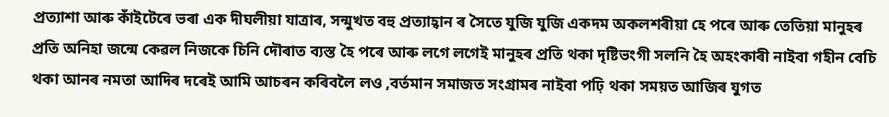প্ৰত্যাশা আৰু কাঁইটেৰে ভৰা এক দীঘলীয়া যাত্ৰাৰ, সন্মুখত বহু প্ৰত্যাহ্বান ৰ সৈতে যুজি যুজি একদম অকলশৰীয়া হে পৰে আৰু তেতিয়া মানুহৰ প্ৰতি অনিহা জন্মে কেৱল নিজকে চিনি দৌৰাত ব্যস্ত হৈ পৰে আৰু লগে লগেই মানুহৰ প্ৰতি থকা দৃষ্টিভংগী সলনি হৈ অহংকাৰী নাইবা গহীন বেচি থকা আনৰ নমতা আদিৰ দৰেই আমি আচৰন কৰিবলৈ লও ,বৰ্তমান সমাজত সংগ্ৰামৰ নাইবা পঢ়ি থকা সময়ত আজিৰ যুগত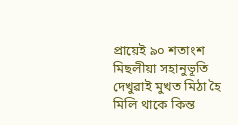প্ৰায়েই ৯০ শতাংশ মিছলীয়া সহানুভূতি দেখুৱাই মুখত মিঠা হৈ মিলি থাকে কিন্ত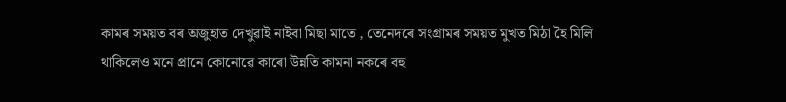কামৰ সময়ত বৰ অজুহাত দেখুৱাই নাইবা মিছা মাতে , তেনেদৰে সংগ্ৰামৰ সময়ত মুখত মিঠা হৈ মিলি থাকিলেও মনে প্ৰানে কোনোৱে কাৰো উন্নতি কামনা নকৰে বহু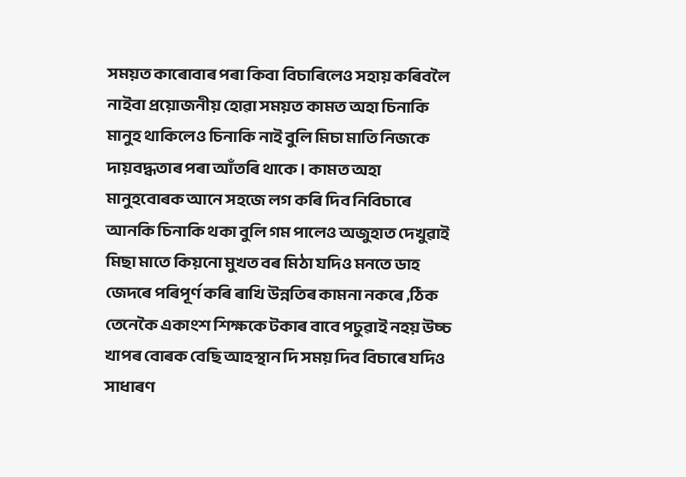সময়ত কাৰোবাৰ পৰা কিবা বিচাৰিলেও সহায় কৰিবলৈ নাইবা প্ৰয়োজনীয় হোৱা সময়ত কামত অহা চিনাকি মানুহ থাকিলেও চিনাকি নাই বুলি মিচা মাতি নিজকে দায়বদ্ধতাৰ পৰা আঁতৰি থাকে । কামত অহা মানুহবোৰক আনে সহজে লগ কৰি দিব নিবিচাৰে আনকি চিনাকি থকা বুলি গম পালেও অজুহাত দেখুৱাই মিছা মাতে কিয়নো মুখত বৰ মিঠা যদিও মনতে ডাহ জেদৰে পৰিপূৰ্ণ কৰি ৰাখি উন্নতিৰ কামনা নকৰে ,ঠিক তেনেকৈ একাংশ শিক্ষকে টকাৰ বাবে পঢুৱাই নহয় উচ্চ খাপৰ বোৰক বেছি আহস্থান দি সময় দিব বিচাৰে যদিও সাধাৰণ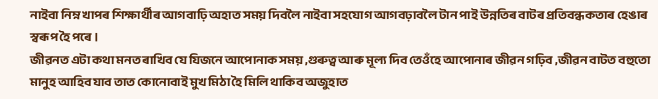নাইবা নিম্ন খাপৰ শিক্ষাৰ্থীৰ আগবাঢ়ি অহাত সময় দিবলৈ নাইবা সহযোগ আগবঢ়াবলৈ টান পাই উন্নতিৰ বাটৰ প্ৰতিবন্ধকতাৰ হেঙাৰ স্বৰূপ হৈ পৰে ।
জীৱনত এটা কথা মনত ৰাখিব যে যিজনে আপোনাক সময় ,গুৰুত্ব আৰু মূল্য দিব তেওঁহে আপোনাৰ জীৱন গঢ়িব ,জীৱন বাটত বহুতো মানুহ আহিব যাব তাত কোনোবাই মুখ মিঠা হৈ মিলি থাকিব অজুহাত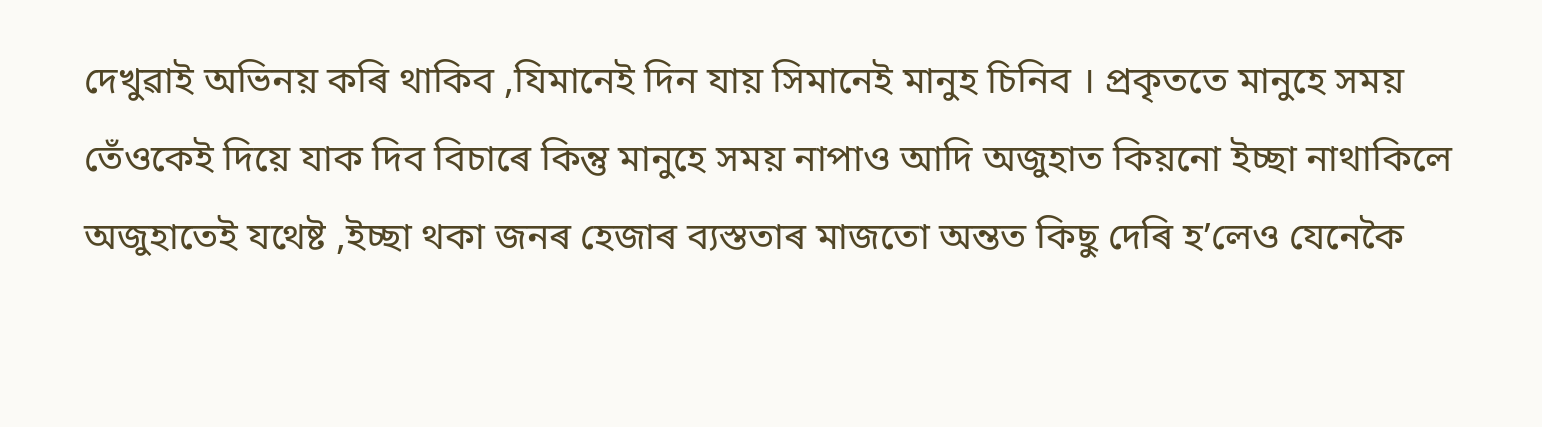দেখুৱাই অভিনয় কৰি থাকিব ,যিমানেই দিন যায় সিমানেই মানুহ চিনিব । প্ৰকৃততে মানুহে সময় তেঁওকেই দিয়ে যাক দিব বিচাৰে কিন্তু মানুহে সময় নাপাও আদি অজুহাত কিয়নো ইচ্ছা নাথাকিলে অজুহাতেই যথেষ্ট ,ইচ্ছা থকা জনৰ হেজাৰ ব্যস্ততাৰ মাজতো অন্তত কিছু দেৰি হ’লেও যেনেকৈ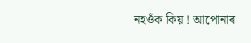নহওঁক কিয় ! আপোনাৰ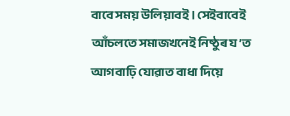বাবে সময় উলিয়াবই । সেইবাবেই আঁচলতে সমাজখনেই নিষ্ঠুৰ য’ত আগবাঢ়ি যোৱাত বাধা দিয়ে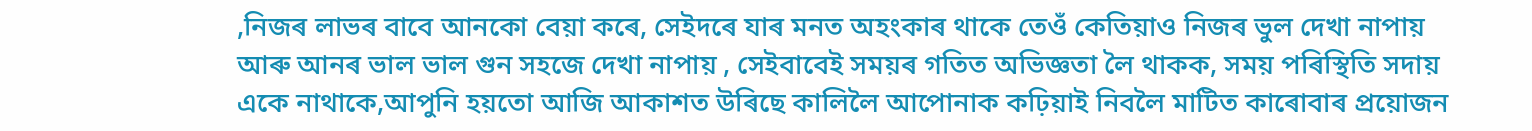,নিজৰ লাভৰ বাবে আনকো বেয়া কৰে, সেইদৰে যাৰ মনত অহংকাৰ থাকে তেওঁ কেতিয়াও নিজৰ ভুল দেখা নাপায় আৰু আনৰ ভাল ভাল গুন সহজে দেখা নাপায় , সেইবাবেই সময়ৰ গতিত অভিজ্ঞতা লৈ থাকক, সময় পৰিস্থিতি সদায় একে নাথাকে,আপুনি হয়তো আজি আকাশত উৰিছে কালিলৈ আপোনাক কঢ়িয়াই নিবলৈ মাটিত কাৰোবাৰ প্ৰয়োজন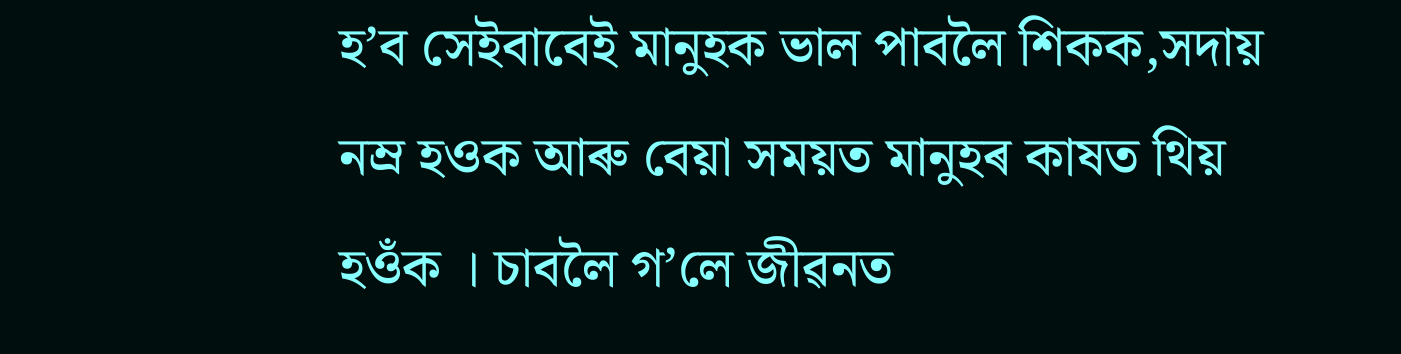হ’ব সেইবাবেই মানুহক ভাল পাবলৈ শিকক,সদায় নম্ৰ হওক আৰু বেয়া সময়ত মানুহৰ কাষত থিয় হওঁক । চাবলৈ গ’লে জীৱনত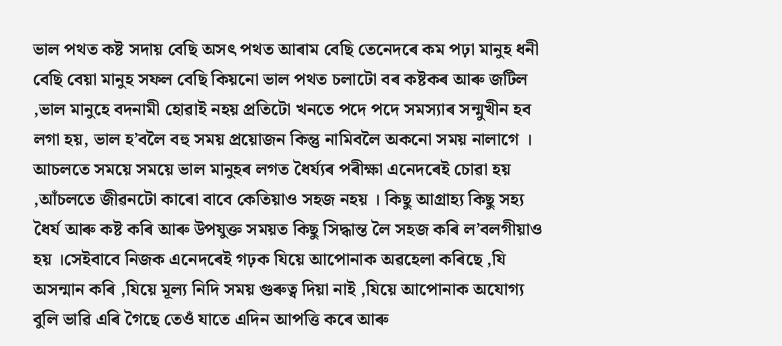ভাল পথত কষ্ট সদায় বেছি অসৎ পথত আৰাম বেছি তেনেদৰে কম পঢ়া মানুহ ধনী বেছি বেয়া মানুহ সফল বেছি কিয়নো ভাল পথত চলাটো বৰ কষ্টকৰ আৰু জটিল ,ভাল মানুহে বদনামী হোৱাই নহয় প্ৰতিটো খনতে পদে পদে সমস্যাৰ সন্মুখীন হব লগা হয়, ভাল হ’বলৈ বহু সময় প্ৰয়োজন কিন্তু নামিবলৈ অকনো সময় নালাগে । আচলতে সময়ে সময়ে ভাল মানুহৰ লগত ধৈৰ্য্যৰ পৰীক্ষা এনেদৰেই চোৱা হয়‌ ,আঁচলতে জীৱনটো কাৰো বাবে কেতিয়াও সহজ নহয় । কিছু আগ্ৰাহ্য কিছু সহ্য ধৈৰ্য আৰু কষ্ট কৰি আৰু উপযুক্ত সময়ত কিছু সিদ্ধান্ত লৈ সহজ কৰি ল’বলগীয়াও হয় ।সেইবাবে নিজক এনেদৰেই গঢ়ক যিয়ে আপোনাক অৱহেলা কৰিছে ,যি অসন্মান কৰি ,যিয়ে মূল্য নিদি সময় গুৰুত্ব দিয়া নাই ,যিয়ে আপোনাক অযোগ্য বুলি ভাৱি এৰি গৈছে তেওঁ যাতে এদিন আপত্তি কৰে আৰু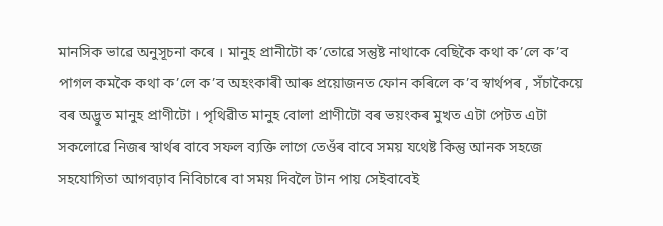মানসিক ভাৱে অনুসূচনা কৰে । মানুহ প্ৰানীটো ক’তোৱে সন্তুষ্ট নাথাকে বেছিকৈ কথা ক’লে ক’ব পাগল কমকৈ কথা ক’লে ক’ব অহংকাৰী আৰু প্ৰয়োজনত ফোন কৰিলে ক’ব স্বাৰ্থপৰ , সঁচাকৈয়ে বৰ অদ্ভুত মানুহ প্ৰাণীটো ‌। পৃথিৱীত মানুহ বোলা প্ৰাণীটো বৰ ভয়ংকৰ মুখত এটা পেটত এটা সকলোৱে নিজৰ স্বাৰ্থৰ বাবে সফল ব্যক্তি লাগে তেওঁৰ বাবে সময় যথেষ্ট কিন্তু আনক সহজে সহযোগিতা আগবঢ়াব নিবিচাৰে বা সময় দিবলৈ টান পায় সেইবাবেই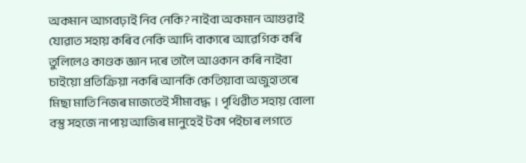অকমান আগবঢ়াই নিব নেকি? নাইবা অকমান আগুৱাই যোৱাত সহায় কৰিব নেকি আদি বাক্যৰে আৱেগিক কৰি তুলিলেও কাণ্ডক জ্ঞান দৰে তালৈ আওকান কৰি নাইবা চাইয়ো প্ৰতিক্ৰিয়া নকৰি আনকি কেতিয়াবা অজুহাতৰে মিছা মাতি নিজৰ মাজতেই সীমাবদ্ধ ‌ ।‌ পৃথিৱীত সহায় বোলা বস্তু সহজে নাপায় আজিৰ মানুহেই টকা পইচাৰ লগতে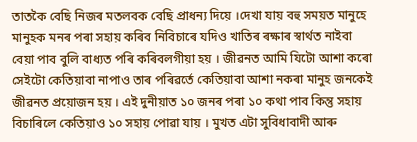তাতকৈ বেছি নিজৰ মতলবক বেছি প্ৰাধন্য দিয়ে ।দেখা যায় বহু সময়ত মানুহে মানুহক মনৰ পৰা সহায় কৰিব নিবিচাৰে যদিও খাতিৰ ৰক্ষাৰ স্বাৰ্থত নাইবা বেয়া পাব বুলি বাধ্যত পৰি কৰিবলগীয়া হয় ।‌ জীৱনত আমি যিটো আশা কৰো সেইটো কেতিয়াবা নাপাও তাৰ পৰিৱৰ্তে কেতিয়াবা আশা নকৰা মানুহ জনকেই জীৱনত প্ৰয়োজন হয় ।‌ এই দুনীয়াত ১০ জনৰ পৰা ১০ কথা পাব কিন্তু সহায় বিচাৰিলে কেতিয়াও ১০ সহায় পোৱা যায় । মুখত এটা সুবিধাবাদী আৰু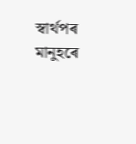স্বাৰ্থপৰ মানুহৰে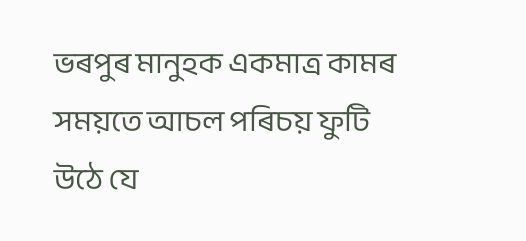ভৰপুৰ মানুহক একমাত্ৰ কামৰ সময়তে আচল পৰিচয় ফুটি উঠে যে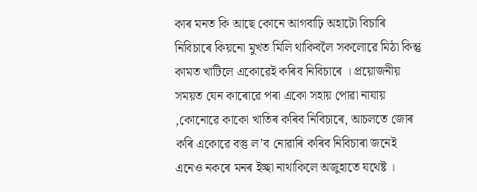কাৰ মনত কি আছে কোনে আগবাঢ়ি অহাটো বিচাৰি নিবিচাৰে কিয়নো মুখত মিলি থাকিবলৈ সকলোৱে মিঠা কিন্তু কামত খাটিলে একোৱেই কৰিব নিবিচাৰে । প্ৰয়োজনীয় সময়ত যেন কাৰোৱে পৰা একো সহায় পোৱা নাযায় ,কোনোৱে কাকো খাতিৰ কৰিব নিবিচাৰে, আচলতে জোৰ কৰি একোৱে বস্তু ল’ব নোৱাৰি কৰিব নিবিচাৰা জনেই এনেও নকৰে মনৰ ইচ্ছা নাথাকিলে অজুহাতে যথেষ্ট ।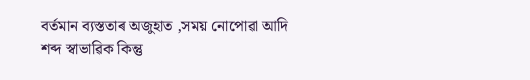বৰ্তমান ব্যস্ততাৰ অজুহাত ,সময় নোপোৱা আদি শব্দ স্বাভাৱিক কিন্তু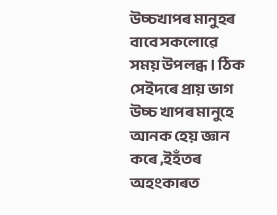উচ্চখাপৰ মানুহৰ বাবে সকলোৱে সময় উপলব্ধ । ঠিক সেইদৰে প্ৰায় ভাগ উচ্চ খাপৰ মানুহে আনক হেয় জ্ঞান কৰে ,ইহঁতৰ অহংকাৰত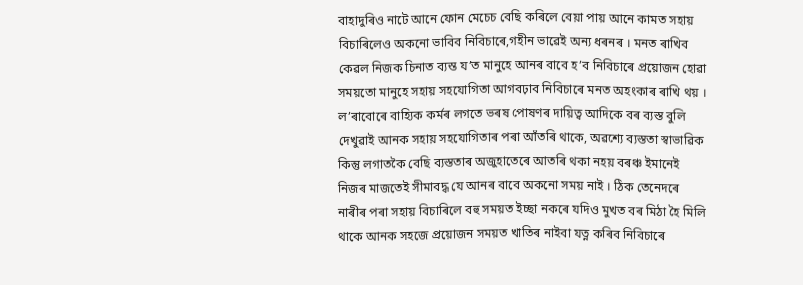বাহাদুৰিও নাটে আনে ফোন মেচেচ বেছি কৰিলে বেয়া পায় আনে কামত সহায় বিচাৰিলেও অকনো ভাবিব নিবিচাৰে,গহীন ভাৱেই অন্য ধৰনৰ । মনত ৰাখিব কেৱল নিজক চিনাত ব্যস্ত য’ত মানুহে আনৰ বাবে হ’ব নিবিচাৰে প্ৰয়োজন হোৱা সময়তো মানুহে সহায় সহযোগিতা আগবঢ়াব নিবিচাৰে মনত অহংকাৰ ৰাখি থয় । ল’ৰাবোৰে বাহ্যিক কৰ্মৰ লগতে ভৰষ পোষণৰ দায়িত্ব আদিকে বৰ ব্যস্ত বুলি দেখুৱাই আনক সহায় সহযোগিতাৰ পৰা আঁতৰি থাকে, অৱশ্যে ব্যস্ততা স্বাভাৱিক কিন্তু লগাতকৈ বেছি ব্যস্ততাৰ অজুহাতেৰে আতৰি থকা নহয় বৰঞ্চ ইমানেই নিজৰ মাজতেই সীমাবদ্ধ যে আনৰ বাবে অকনো সময় নাই । ঠিক তেনেদৰে নাৰীৰ পৰা সহায় বিচাৰিলে বহু সময়ত ইচ্ছা নকৰে যদিও মুখত বৰ মিঠা হৈ মিলি থাকে আনক সহজে প্ৰয়োজন সময়ত খাতিৰ নাইবা যত্ন কৰিব নিবিচাৰে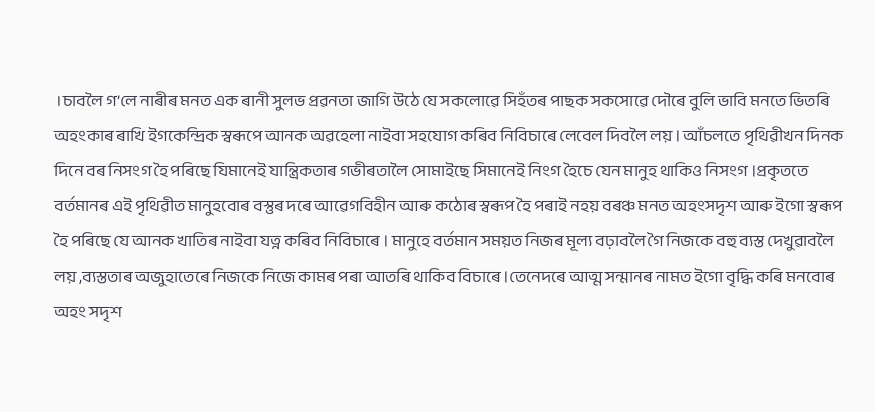।‌চাবলৈ গ’লে নাৰীৰ মনত এক ৰানী সুলভ প্ৰৱনতা জাগি উঠে যে সকলোৱে সিহঁতৰ পাছক সকসোৱে দৌৰে বুলি ভাবি মনতে ভিতৰি অহংকাৰ ৰাখি ইগকেন্দ্ৰিক স্বৰূপে আনক অৱহেলা নাইবা সহযোগ কৰিব নিবিচাৰে লেবেল দিবলৈ লয় । আঁচলতে পৃথিৱীখন দিনক দিনে বৰ নিসংগ হৈ পৰিছে যিমানেই যান্ত্ৰিকতাৰ গভীৰতালৈ সোমাইছে সিমানেই নিংগ হৈচে যেন মানুহ থাকিও নিসংগ ।প্ৰকৃততে বৰ্তমানৰ এই পৃথিৱীত মানুহবোৰ বস্তুৰ দৰে আৱেগবিহীন আৰু কঠোৰ স্বৰূপ হৈ পৰাই নহয় বৰঞ্চ মনত অহংসদৃশ আৰু ইগো স্বৰূপ হৈ পৰিছে যে আনক খাতিৰ নাইবা যত্ন কৰিব নিবিচাৰে ‌। মানুহে বৰ্তমান সময়ত নিজৰ মূল্য বঢ়াবলৈ গৈ নিজকে বহু ব্যস্ত দেখুৱাবলৈ লয় ,ব্যস্ততাৰ অজুহাতেৰে নিজকে নিজে কামৰ পৰা আতৰি থাকিব বিচাৰে ।তেনেদৰে আত্ম সন্মানৰ নামত ইগো বৃদ্ধি কৰি মনবোৰ অহং সদৃশ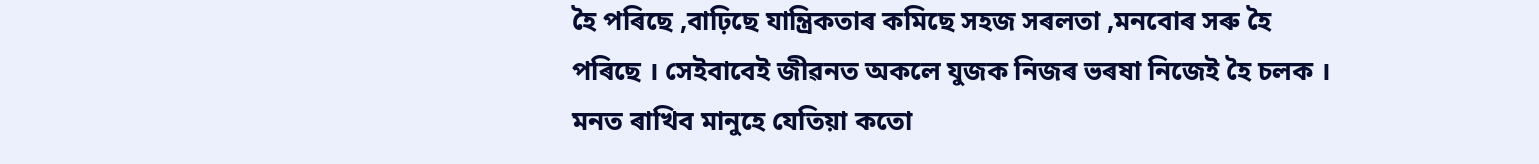হৈ পৰিছে ,বাঢ়িছে যান্ত্ৰিকতাৰ কমিছে সহজ সৰলতা ,মনবোৰ সৰু হৈ পৰিছে । সেইবাবেই জীৱনত অকলে যুজক নিজৰ ভৰষা নিজেই হৈ চলক । মনত ৰাখিব মানুহে যেতিয়া কতো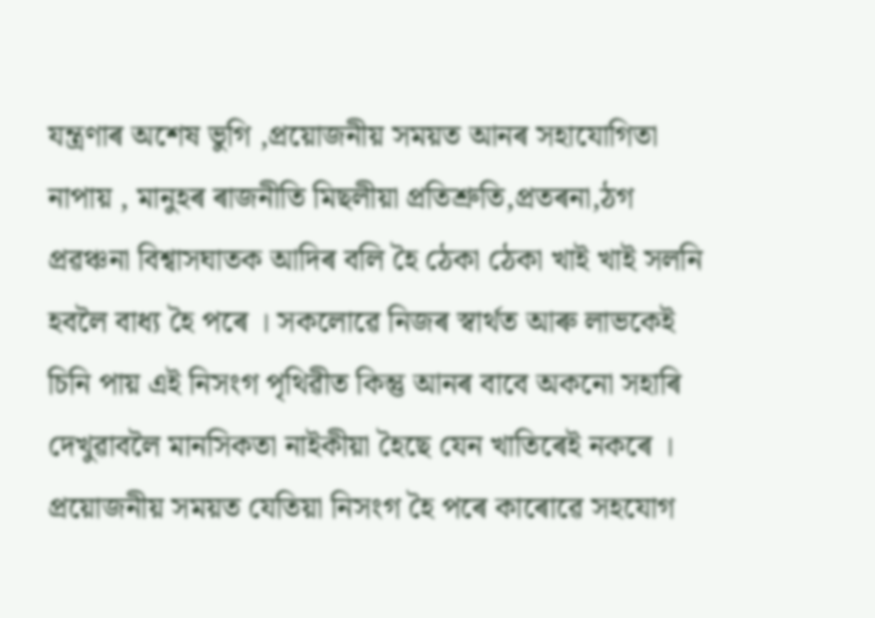যন্ত্ৰণাৰ অশেষ ভুগি ,প্ৰয়োজনীয় সময়ত আনৰ সহাযোগিতা নাপায় , মানুহৰ ৰাজনীতি মিছলীয়া প্ৰতিশ্ৰুতি,প্ৰতৰনা,ঠগ প্ৰৱঞ্চনা বিশ্বাসঘাতক আদিৰ বলি হৈ ঠেকা ঠেকা খাই খাই সলনি হবলৈ বাধ্য হৈ পৰে ।‌ সকলোৱে নিজৰ স্বাৰ্থত আৰু লাভকেই চিনি পায় এই নিসংগ পৃথিৱীত কিন্তু আনৰ বাবে অকনো সহাৰি দেখুৱাবলৈ মানসিকতা নাইকীয়া হৈছে যেন খাতিৰেই নকৰে । প্ৰয়োজনীয় সময়ত যেতিয়া নিসংগ হৈ পৰে কাৰোৱে সহযোগ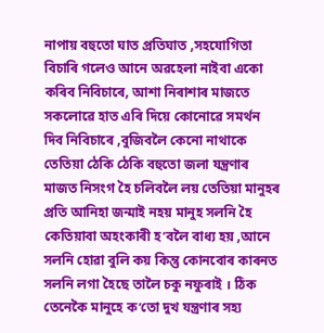নাপায় বহুতো ঘাত প্ৰতিঘাত ,সহযোগিতা বিচাৰি গলেও আনে অৱহেলা নাইবা একো কৰিব নিবিচাৰে, আশা নিৰাশাৰ মাজতে সকলোৱে হাত এৰি দিয়ে কোনোৱে সমৰ্থন দিব নিবিচাৰে ,বুজিবলৈ কেনো নাথাকে তেতিয়া ঠেকি ঠেকি বহুতো জলা যন্ত্ৰণাৰ মাজত নিসংগ হৈ চলিবলৈ লয় তেতিয়া মানুহৰ প্ৰতি আনিহা জন্মাই নহয় মানুহ সলনি হৈ কেতিয়াবা অহংকাৰী হ’বলৈ বাধ্য হয় ,আনে সলনি হোৱা বুলি কয় কিন্তু কোনবোৰ কাৰনত সলনি লগা হৈছে তালৈ চকু নফুৰাই । ঠিক তেনেকৈ মানুহে ক’তো দুখ যন্ত্ৰণাৰ সহ্য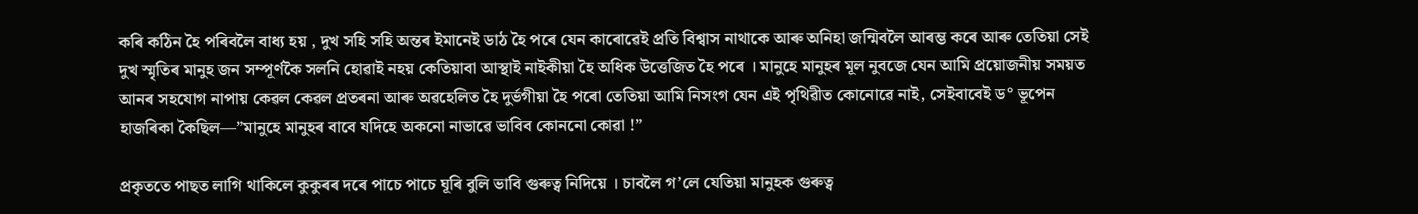কৰি কঠিন হৈ পৰিবলৈ বাধ্য হয় , দুখ সহি সহি অন্তৰ ইমানেই ডাঠ হৈ পৰে যেন কাৰোৱেই প্ৰতি বিশ্বাস নাথাকে আৰু অনিহা জন্মিবলৈ আৰম্ভ কৰে আৰু তেতিয়া সেই দুখ স্মৃতিৰ মানুহ জন সম্পূৰ্ণকৈ সলনি হোৱাই নহয় কেতিয়াবা আস্থাই নাইকীয়া হৈ অধিক উত্তেজিত হৈ পৰে । মানুহে মানুহৰ মূল নুবজে যেন আমি প্ৰয়োজনীয় সময়ত আনৰ সহযোগ নাপায় কেৱল কেৱল প্ৰতৰনা আৰু অৱহেলিত হৈ দুৰ্ভগীয়া হৈ পৰো তেতিয়া আমি নিসংগ যেন এই পৃথিৱীত কোনোৱে নাই, সেইবাবেই ড° ভূপেন হাজৰিকা কৈছিল—”মানুহে মানুহৰ বাবে যদিহে অকনো নাভাৱে ভাবিব কোননো কোৱা !”

প্ৰকৃততে পাছত লাগি থাকিলে কুকুৰৰ দৰে পাচে পাচে ঘূৰি বুলি ভাবি গুৰুত্ব নিদিয়ে । চাবলৈ গ’লে যেতিয়া মানুহক গুৰুত্ব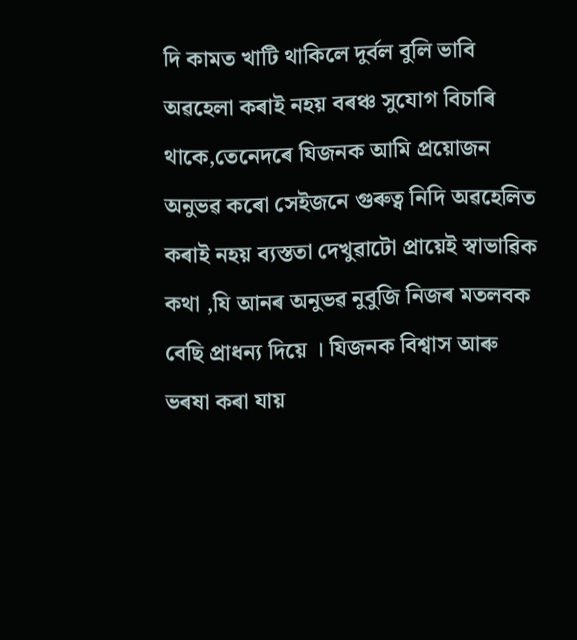দি কামত খাটি থাকিলে দুৰ্বল বুলি ভাবি অৱহেলা কৰাই নহয় বৰঞ্চ সুযোগ বিচাৰি থাকে,তেনেদৰে যিজনক আমি প্ৰয়োজন অনুভৱ কৰো সেইজনে গুৰুত্ব নিদি অৱহেলিত কৰাই নহয় ব্যস্ততা দেখুৱাটো প্ৰায়েই স্বাভাৱিক কথা ,যি আনৰ অনুভৱ নুবুজি নিজৰ মতলবক বেছি প্ৰাধন্য দিয়ে ।‌ যিজনক বিশ্বাস আৰু ভৰষা কৰা যায়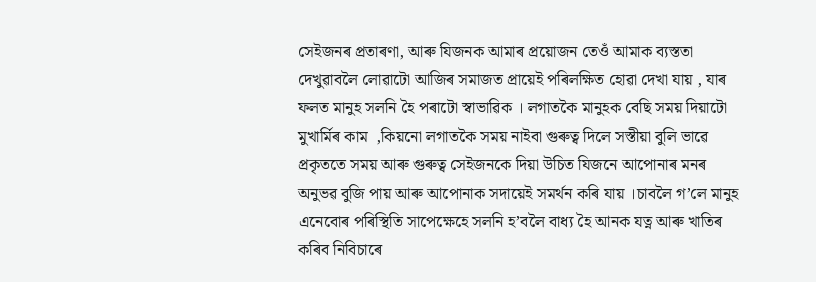সেইজনৰ প্ৰতাৰণা, আৰু যিজনক আমাৰ প্ৰয়োজন তেওঁ আমাক ব্যস্ততা দেখুৱাবলৈ লোৱাটো আজিৰ সমাজত প্ৰায়েই পৰিলক্ষিত হোৱা দেখা যায় , যাৰ ফলত মানুহ সলনি হৈ পৰাটো স্বাভাৱিক ‌। লগাতকৈ মানুহক বেছি সময় দিয়াটো মুখাৰ্মিৰ কাম ‌ ,কিয়নো লগাতকৈ সময় নাইবা গুৰুত্ব দিলে সস্তীয়া বুলি ভাৱে প্ৰকৃততে সময় আৰু গুৰুত্ব সেইজনকে দিয়া উচিত যিজনে আপোনাৰ মনৰ অনুভৱ বুজি পায় আৰু আপোনাক সদায়েই সমৰ্থন কৰি যায় ।চাবলৈ গ’লে মানুহ এনেবোৰ পৰিস্থিতি সাপেক্ষেহে সলনি হ’বলৈ বাধ্য হৈ আনক যত্ন আৰু খাতিৰ কৰিব নিবিচাৰে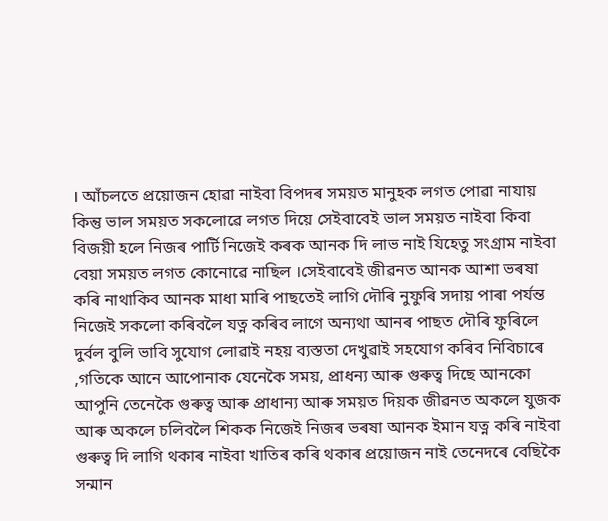। আঁচলতে প্ৰয়োজন হোৱা নাইবা বিপদৰ সময়ত মানুহক লগত পোৱা নাযায় কিন্তু ভাল সময়ত সকলোৱে লগত দিয়ে সেইবাবেই ভাল সময়ত নাইবা কিবা বিজয়ী হলে নিজৰ পাৰ্টি নিজেই কৰক আনক দি লাভ নাই যিহেতু সংগ্ৰাম নাইবা বেয়া সময়ত লগত কোনোৱে নাছিল ।সেইবাবেই জীৱনত আনক আশা ভৰষা কৰি নাথাকিব আনক মাধা মাৰি পাছতেই লাগি দৌৰি নুফুৰি সদায় পাৰা পৰ্যন্ত নিজেই সকলো কৰিবলৈ যত্ন কৰিব লাগে অন্যথা আনৰ পাছত দৌৰি ফুৰিলে দুৰ্বল বুলি ভাবি সুযোগ লোৱাই নহয় ব্যস্ততা দেখুৱাই সহযোগ কৰিব নিবিচাৰে ,গতিকে আনে আপোনাক যেনেকৈ সময়, প্ৰাধন্য আৰু গুৰুত্ব দিছে আনকো আপুনি তেনেকৈ গুৰুত্ব আৰু প্ৰাধান্য আৰু সময়ত দিয়ক জীৱনত অকলে যুজক আৰু অকলে চলিবলৈ শিকক নিজেই নিজৰ ভৰষা আনক ইমান যত্ন কৰি নাইবা গুৰুত্ব দি লাগি থকাৰ নাইবা খাতিৰ কৰি থকাৰ প্ৰয়োজন নাই তেনেদৰে বেছিকৈ সন্মান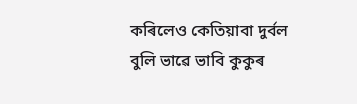কৰিলেও কেতিয়াবা দুৰ্বল বুলি ভাৱে ভাবি কুকুৰ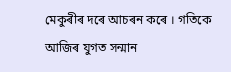মেকুৰীৰ দৰে আচৰন কৰে । গতিকে আজিৰ যুগত সন্মান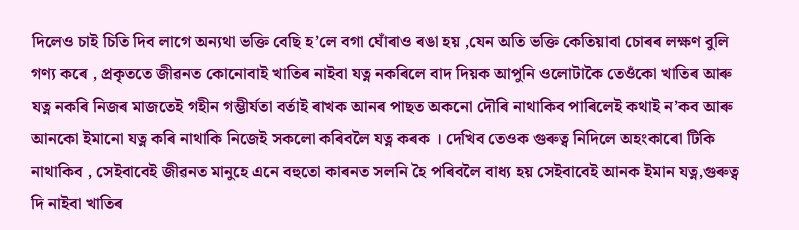দিলেও চাই চিতি দিব লাগে অন্যথা ভক্তি বেছি হ’লে বগা ঘোঁৰাও ৰঙা হয় ,যেন অতি ভক্তি কেতিয়াবা চোৰৰ লক্ষণ বুলি গণ্য কৰে ‌, প্ৰকৃততে জীৱনত কোনোবাই খাতিৰ নাইবা যত্ন নকৰিলে বাদ দিয়ক আপুনি ওলোটাকৈ তেওঁকো খাতিৰ আৰু যত্ন নকৰি নিজৰ মাজতেই গহীন গম্ভীৰ্যতা বৰ্তাই ৰাখক আনৰ পাছত অকনো দৌৰি নাথাকিব পাৰিলেই কথাই ন’কব আৰু আনকো ইমানো যত্ন কৰি নাথাকি নিজেই সকলো কৰিবলৈ যত্ন কৰক । দেখিব তেওক গুৰুত্ব নিদিলে অহংকাৰো টিকি নাথাকিব , সেইবাবেই জীৱনত মানুহে এনে বহুতো কাৰনত সলনি হৈ পৰিবলৈ বাধ্য হয় সেইবাবেই আনক ইমান যত্ন,গুৰুত্ব দি নাইবা খাতিৰ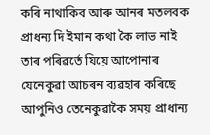কৰি নাথাকিব আৰু আনৰ মতলবক প্ৰাধন্য দি ইমান কথা কৈ লাভ নাই তাৰ পৰিৱৰ্তে যিয়ে আপোনাৰ যেনেকুৱা আচৰন ব্যৱহাৰ কৰিছে আপুনিও তেনেকুৱাকৈ সময় প্ৰাধান্য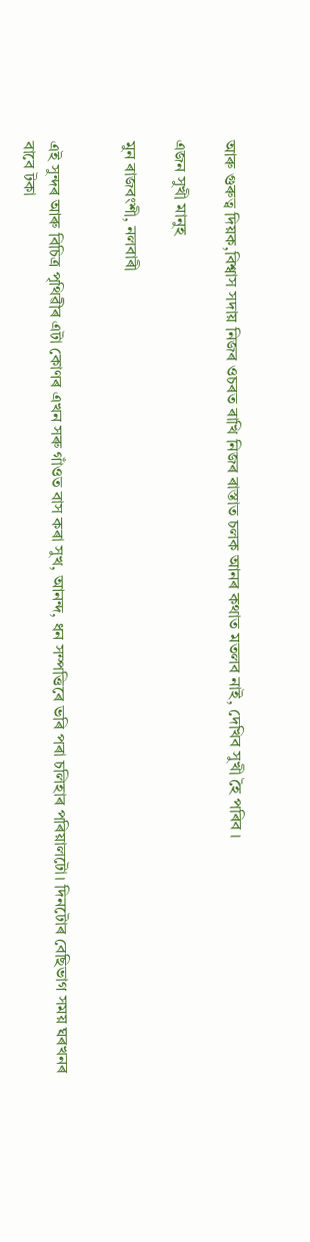আৰু গুৰুত্ব দিয়ক,বিশ্বাস সদায় নিজৰ ওচৰত ৰাখি নিজৰ ৰাস্তাত চলক আনৰ কথাত মতলব নাই, দেখিব সুখী হৈ পৰিব ।

এজন সুখী মানুহ

মুন ৰাজবংশী, নলবাৰী


এই সুন্দৰ আৰু বিচিত্র পৃথিৱীৰ এটা কোণৰ এখন সৰু গাঁওত বাস কৰা সুখ, আনন্দ, ধন সম্পত্তিৰে ভৰি পৰা চলিহাৰ পৰিয়ালটো। দিনটোৰ বেছিভাগ সময় ঘৰখনৰ বাবে টকা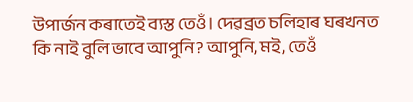উপাৰ্জন কৰাতেই ব্যস্ত তেওঁ। দেৱব্ৰত চলিহাৰ ঘৰখনত কি নাই বুলি ভাবে আপুনি? আপুনি, মই, তেওঁ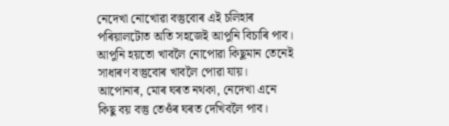নেদেখা নোখোৱা বস্তুবোৰ এই চলিহাৰ পৰিয়ালটোত অতি সহজেই আপুনি বিচাৰি পাব। আপুনি হয়তো খাবলৈ নোপোৱা কিছুমান তেনেই সাধাৰণ বস্তুবোৰ খাবলৈ পোৱা যায়। আপোনাৰ, মোৰ ঘৰত নথকা, নেদেখা এনে কিছু বয় বস্তু তেওঁৰ ঘৰত দেখিবলৈ পাব।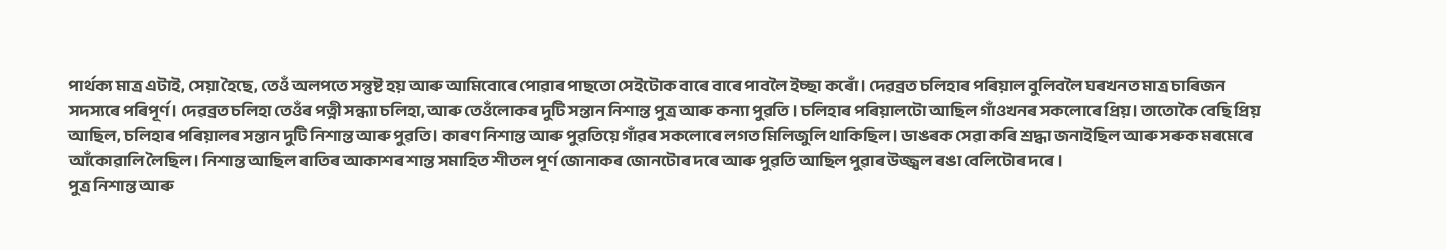পাৰ্থক্য মাত্ৰ এটাই, সেয়া হৈছে, তেওঁ অলপতে সন্তুষ্ট হয় আৰু আমিবোৰে পোৱাৰ পাছতো সেইটোক বাৰে বাৰে পাবলৈ ইচ্ছা কৰোঁ। দেৱব্ৰত চলিহাৰ পৰিয়াল বুলিবলৈ ঘৰখনত মাত্র চাৰিজন সদস্যৰে পৰিপূৰ্ণ। দেৱব্ৰত চলিহা তেওঁৰ পত্নী সন্ধ্যা চলিহা, আৰু তেওঁলোকৰ দুটি সন্তান নিশান্ত পুত্র আৰু কন্যা পুৱতি । চলিহাৰ পৰিয়ালটো আছিল গাঁওখনৰ সকলোৰে প্ৰিয়। তাতোকৈ বেছি প্ৰিয় আছিল, চলিহাৰ পৰিয়ালৰ সন্তান দুটি নিশান্ত আৰু পুৱতি। কাৰণ নিশান্ত আৰু পুৱতিয়ে গাঁৱৰ সকলোৰে লগত মিলিজুলি থাকিছিল। ডাঙৰক সেৱা কৰি শ্ৰদ্ধা জনাইছিল আৰু সৰুক মৰমেৰে আঁকোৱালি লৈছিল। নিশান্ত আছিল ৰাতিৰ আকাশৰ শান্ত সমাহিত শীতল পূৰ্ণ জোনাকৰ জোনটোৰ দৰে আৰু পুৱতি আছিল পুৱাৰ উজ্জ্বল ৰঙা বেলিটোৰ দৰে ।
পুত্ৰ নিশান্ত আৰু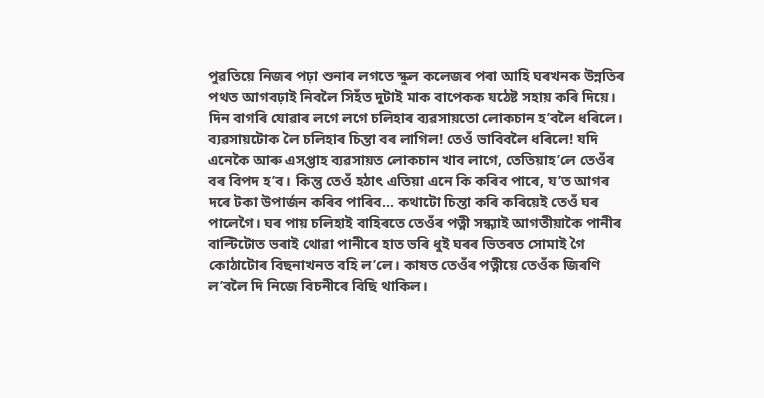পুৱতিয়ে নিজৰ পঢ়া শুনাৰ লগতে স্কুল কলেজৰ পৰা আহি ঘৰখনক উন্নতিৰ পথত আগবঢ়াই নিবলৈ সিহঁত দুটাই মাক বাপেকক যঠেষ্ট সহায় কৰি দিয়ে। দিন বাগৰি যোৱাৰ লগে লগে চলিহাৰ ব্যৱসায়তো লোকচান হ’বলৈ ধৰিলে। ব্যৱসায়টোক লৈ চলিহাৰ চিন্তা বৰ লাগিল! তেওঁ ভাবিবলৈ ধৰিলে! যদি এনেকৈ আৰু এসপ্তাহ ব্যৱসায়ত লোকচান খাব লাগে, তেতিয়াহ’লে তেওঁৰ বৰ বিপদ হ’ব। কিন্তু তেওঁ হঠাৎ এতিয়া এনে কি কৰিব পাৰে, য’ত আগৰ দৰে টকা উপাৰ্জন কৰিব পাৰিব… কথাটো চিন্তা কৰি কৰিয়েই তেওঁ ঘৰ পালেগৈ। ঘৰ পায় চলিহাই বাহিৰতে তেওঁৰ পত্নী সন্ধ্যাই আগতীয়াকৈ পানীৰ বাল্টিটোত ভৰাই থোৱা পানীৰে হাত ভৰি ধুই ঘৰৰ ভিতৰত সোমাই গৈ কোঠাটোৰ বিছনাখনত বহি ল’লে। কাষত তেওঁৰ পত্নীয়ে তেওঁক জিৰণি ল’বলৈ দি নিজে বিচনীৰে বিছি থাকিল।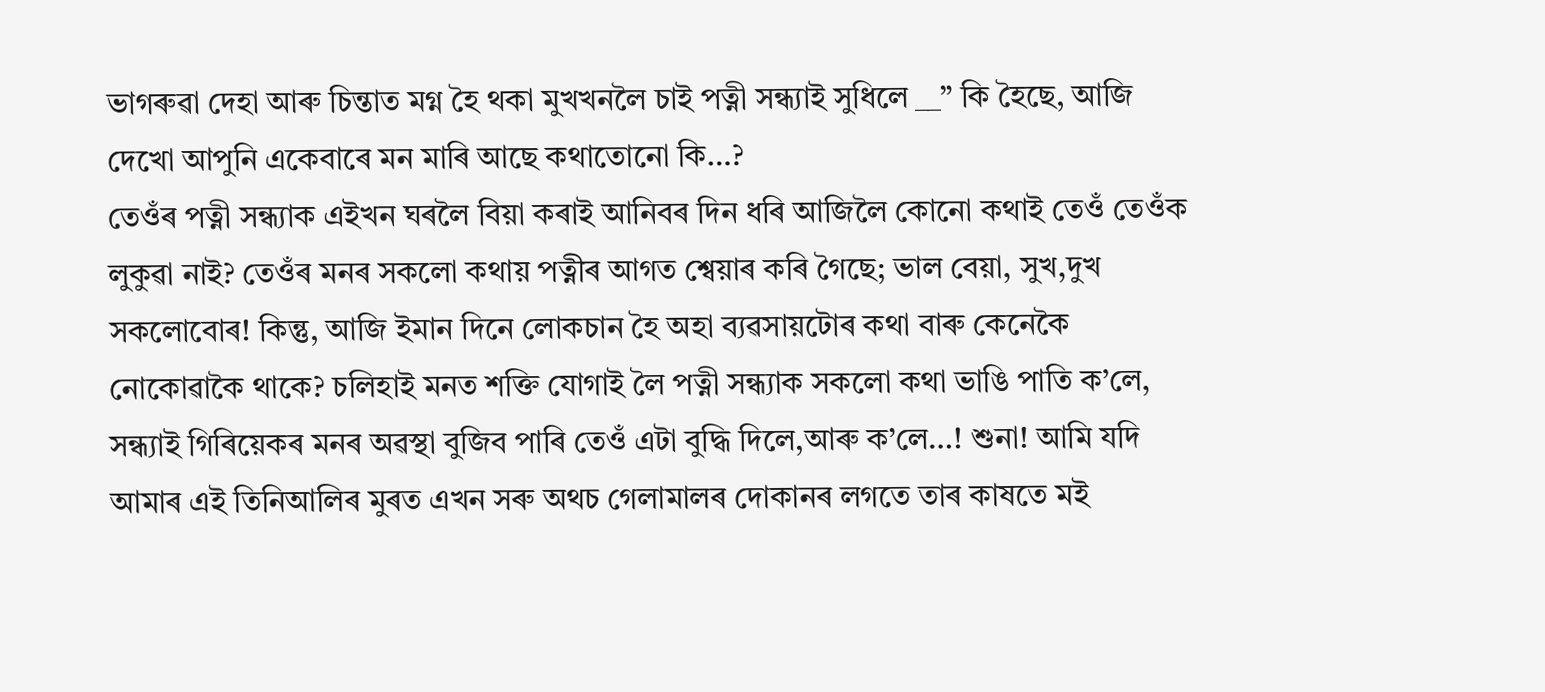ভাগৰুৱা দেহা আৰু চিন্তাত মগ্ন হৈ থকা মুখখনলৈ চাই পত্নী সন্ধ্যাই সুধিলে __” কি হৈছে, আজি দেখো আপুনি একেবাৰে মন মাৰি আছে কথাতোনো কি…?
তেওঁৰ পত্নী সন্ধ্যাক এইখন ঘৰলৈ বিয়া কৰাই আনিবৰ দিন ধৰি আজিলৈ কোনো কথাই তেওঁ তেওঁক লুকুৱা নাই? তেওঁৰ মনৰ সকলো কথায় পত্নীৰ আগত শ্বেয়াৰ কৰি গৈছে; ভাল বেয়া, সুখ,দুখ সকলোবোৰ! কিন্তু, আজি ইমান দিনে লোকচান হৈ অহা ব্যৱসায়টোৰ কথা বাৰু কেনেকৈ নোকোৱাকৈ থাকে? চলিহাই মনত শক্তি যোগাই লৈ পত্নী সন্ধ্যাক সকলো কথা ভাঙি পাতি ক’লে, সন্ধ্যাই গিৰিয়েকৰ মনৰ অৱস্থা বুজিব পাৰি তেওঁ এটা বুদ্ধি দিলে,আৰু ক’লে…! শুনা! আমি যদি আমাৰ এই তিনিআলিৰ মুৰত এখন সৰু অথচ গেলামালৰ দোকানৰ লগতে তাৰ কাষতে মই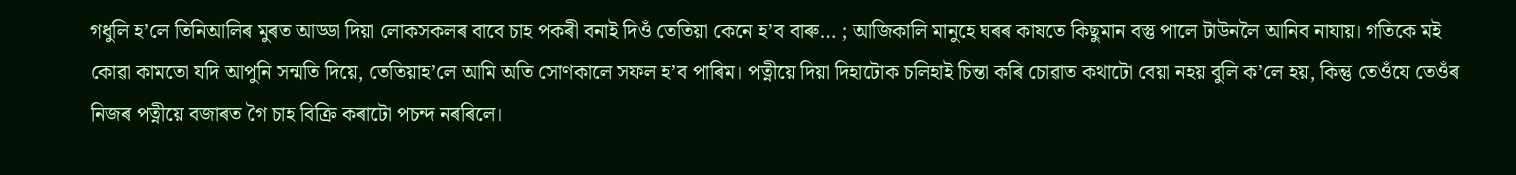গধুলি হ’লে তিনিআলিৰ মুৰত আড্ডা দিয়া লোকসকলৰ বাবে চাহ পকৰী বনাই দিওঁ তেতিয়া কেনে হ’ব বাৰু… ; আজিকালি মানুহে ঘৰৰ কাষতে কিছুমান বস্তু পালে টাউনলৈ আনিব নাযায়। গতিকে মই কোৱা কামতো যদি আপুনি সন্মতি দিয়ে, তেতিয়াহ’লে আমি অতি সোণকালে সফল হ’ব পাৰিম। পত্নীয়ে দিয়া দিহাটোক চলিহাই চিন্তা কৰি চোৱাত কথাটো বেয়া নহয় বুলি ক’লে হয়, কিন্তু তেওঁযে তেওঁৰ নিজৰ পত্নীয়ে বজাৰত গৈ চাহ বিক্রি কৰাটো পচন্দ নৰৰিলে।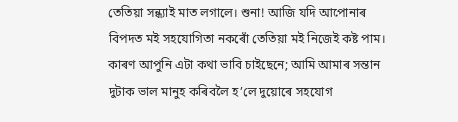তেতিয়া সন্ধ্যাই মাত লগালে। শুনা! আজি যদি আপোনাৰ বিপদত মই সহযোগিতা নকৰোঁ তেতিয়া মই নিজেই কষ্ট পাম। কাৰণ আপুনি এটা কথা ভাবি চাইছেনে; আমি আমাৰ সন্তান দুটাক ভাল মানুহ কৰিবলৈ হ’লে দুয়োৰে সহযোগ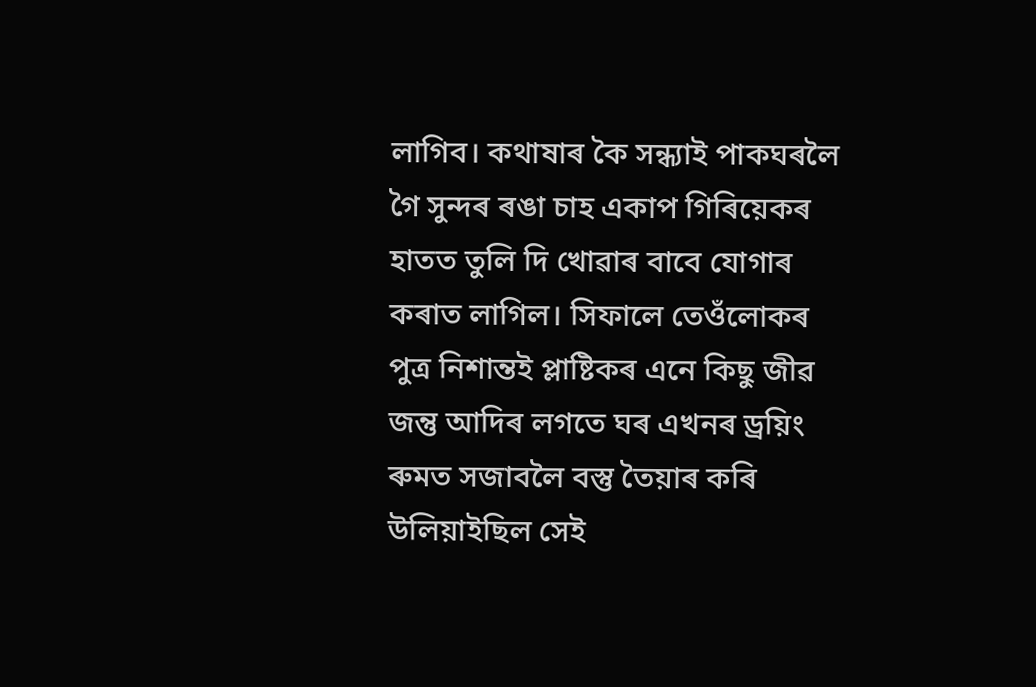লাগিব। কথাষাৰ কৈ সন্ধ্যাই পাকঘৰলৈ গৈ সুন্দৰ ৰঙা চাহ একাপ গিৰিয়েকৰ হাতত তুলি দি খোৱাৰ বাবে যোগাৰ কৰাত লাগিল। সিফালে তেওঁলোকৰ পুত্র নিশান্তই প্লাষ্টিকৰ এনে কিছু জীৱ জন্তু আদিৰ লগতে ঘৰ এখনৰ ড্ৰয়িং ৰুমত সজাবলৈ বস্তু তৈয়াৰ কৰি উলিয়াইছিল সেই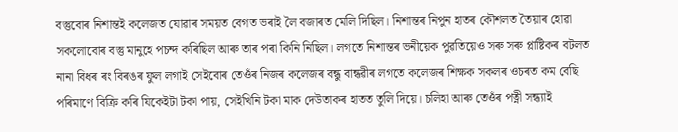বস্তুবোৰ নিশান্তই কলেজত যোৱাৰ সময়ত বেগত ভৰাই লৈ বজাৰত মেলি দিছিল। নিশান্তৰ নিপুন হাতৰ কৌশলত তৈয়াৰ হোৱা সকলোবোৰ বস্তু মানুহে পচন্দ কৰিছিল আৰু তাৰ পৰা কিনি নিছিল। লগতে নিশান্তৰ ভনীয়েক পুৱতিয়েও সৰু সৰু প্লাষ্টিকৰ বটলত নানা বিধৰ ৰং বিৰঙৰ ফুল লগাই সেইবোৰ তেওঁৰ নিজৰ কলেজৰ বন্ধু বান্ধৱীৰ লগতে কলেজৰ শিক্ষক সকলৰ ওচৰত কম বেছি পৰিমাণে বিক্রি কৰি যিকেইটা টকা পায়, সেইখিনি টকা মাক দেউতাকৰ হাতত তুলি দিয়ে। চলিহা আৰু তেওঁৰ পত্নী সন্ধ্যাই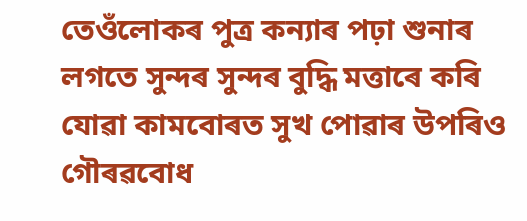তেওঁলোকৰ পুত্র কন্যাৰ পঢ়া শুনাৰ লগতে সুন্দৰ সুন্দৰ বুদ্ধি মত্তাৰে কৰি যোৱা কামবোৰত সুখ পোৱাৰ উপৰিও গৌৰৱবোধ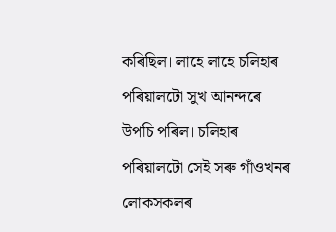কৰিছিল। লাহে লাহে চলিহাৰ পৰিয়ালটো সুখ আনন্দৰে উপচি পৰিল। চলিহাৰ পৰিয়ালটো সেই সৰু গাঁওখনৰ লোকসকলৰ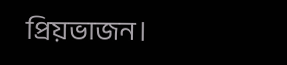প্ৰিয়ভাজন।